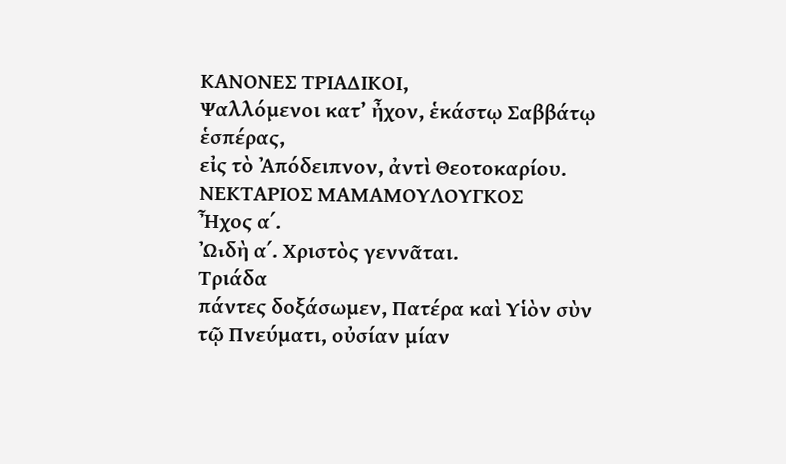ΚΑΝΟΝΕΣ ΤΡΙΑΔΙΚΟΙ,
Ψαλλόμενοι κατ’ ἦχον, ἑκάστῳ Σαββάτῳ ἑσπέρας,
εἰς τὸ Ἀπόδειπνον, ἀντὶ Θεοτοκαρίου.
ΝΕΚΤΑΡΙΟΣ ΜΑΜΑΜΟΥΛΟΥΓΚΟΣ
Ἦχος α΄.
ᾨδὴ α΄. Χριστὸς γεννᾶται.
Τριάδα
πάντες δοξάσωμεν, Πατέρα καὶ Υἱὸν σὺν τῷ Πνεύματι, οὐσίαν μίαν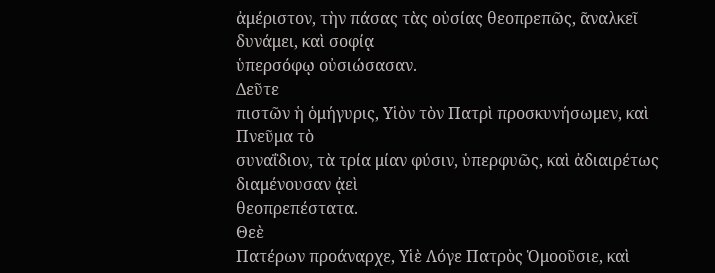ἀμέριστον, τὴν πάσας τὰς οὐσίας θεοπρεπῶς, ᾶναλκεῖ δυνάμει, καὶ σοφίᾳ
ὑπερσόφῳ οὐσιώσασαν.
Δεῦτε
πιστῶν ἡ ὁμήγυρις, Υἱὸν τὸν Πατρὶ προσκυνήσωμεν, καὶ Πνεῦμα τὸ
συναΐδιον, τὰ τρία μίαν φύσιν, ὑπερφυῶς, καὶ ἀδιαιρέτως διαμένουσαν ᾀεὶ
θεοπρεπέστατα.
Θεὲ
Πατέρων προάναρχε, Υἱὲ Λόγε Πατρὸς Ὁμοοῦσιε, καὶ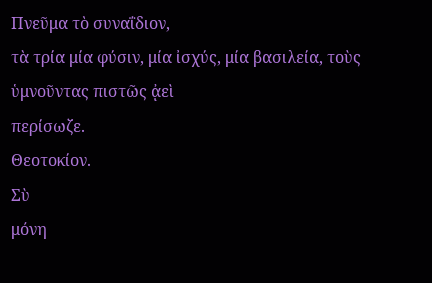Πνεῦμα τὸ συναΐδιον,
τὰ τρία μία φύσιν, μία ἰσχύς, μία βασιλεία, τοὺς ὑμνοῦντας πιστῶς ᾀεὶ
περίσωζε.
Θεοτοκίον.
Σὺ
μόνη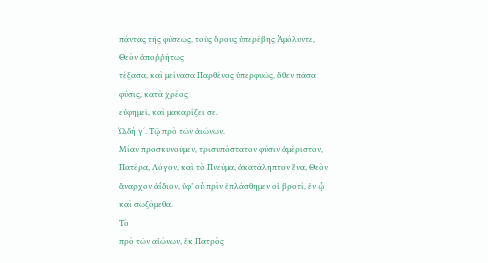πάντας τῆς φύσεως, τοὺς ὅρους ὑπερέβης Ἀμόλυντε, Θεὸν ἀποῤῥήτως
τέξασα, καὶ μείνασα Παρθένος ὑπερφυῶς, ὅθεν πᾶσα φύσις, κατὰ χρέος
εὐφημεῖ, καὶ μακαρίζει σε.
ᾨδὴ γ΄. Τῷ πρὸ τῶν ἀιώνων.
Μίαν προσκυνοῦμεν, τρισυπόστατον φύσιν ἀμέριστον, Πατέρα, Λόγον, καὶ τὸ Πνεύμα, ἀκατάληπτον ἕνα, Θεὸν ἄναρχον ἀΐδιον, ὑφ’ οὗ πρὶν ἐπλάσθημεν οἱ βροτί, ἐν ᾧ καὶ σωζόμεθα.
Τὸ
πρὸ τῶν αἰώνων, ἐκ Πατρὸς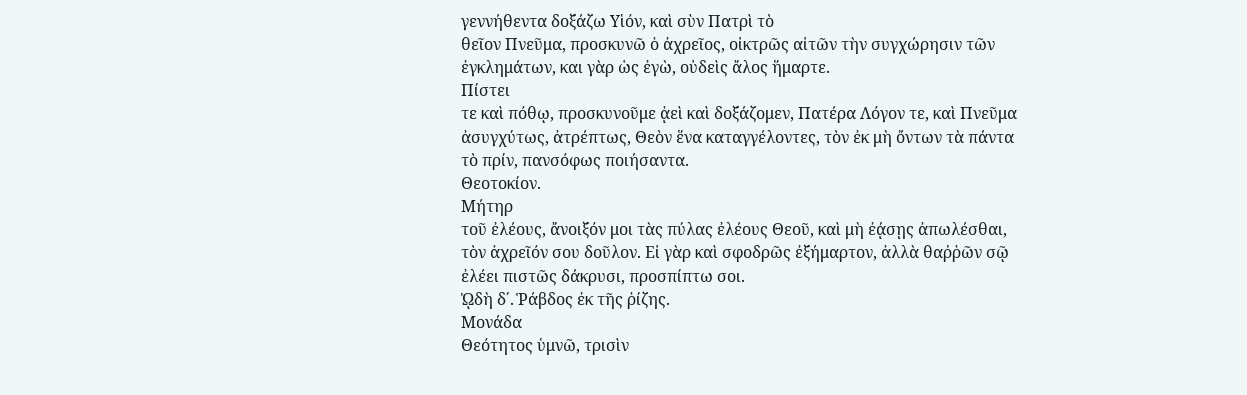γεννήθεντα δοξάζω Υἱόν, καὶ σὺν Πατρὶ τὸ
θεῖον Πνεῦμα, προσκυνῶ ὁ ἀχρεῖος, οἰκτρῶς αἰτῶν τὴν συγχώρησιν τῶν
ἐγκλημάτων, και γὰρ ὡς ἐγὼ, οὐδεὶς ἄλος ἥμαρτε.
Πίστει
τε καὶ πόθῳ, προσκυνοῦμε ᾀεὶ καὶ δοξάζομεν, Πατέρα Λόγον τε, καὶ Πνεῦμα
ἀσυγχύτως, ἀτρέπτως, Θεὸν ἕνα καταγγέλοντες, τὸν ἐκ μὴ ὄντων τὰ πάντα
τὸ πρίν, πανσόφως ποιήσαντα.
Θεοτοκίον.
Μήτηρ
τοῦ ἐλέους, ἄνοιξόν μοι τὰς πύλας ἐλέους Θεοῦ, καὶ μὴ ἐᾴσῃς ἀπωλέσθαι,
τὸν ἀχρεῖόν σου δοῦλον. Εἰ γὰρ καὶ σφοδρῶς ἐξήμαρτον, ἀλλὰ θαῤῥῶν σῷ
ἐλέει πιστῶς δάκρυσι, προσπίπτω σοι.
ᾨδὴ δ΄. Ῥάβδος ἐκ τῆς ῥίζης.
Μονάδα
Θεότητος ὑμνῶ, τρισὶν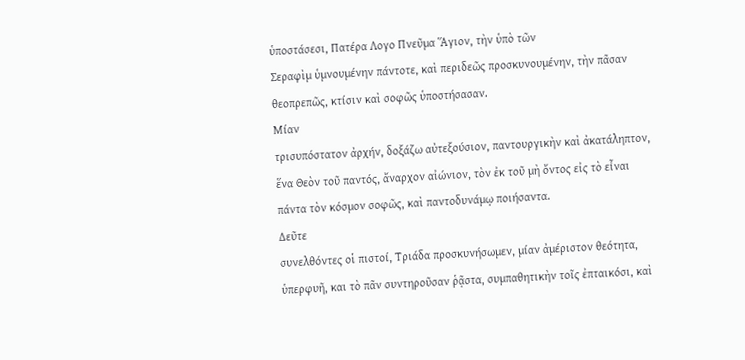ὑποστάσεσι, Πατέρα Λογο Πνεῦμα Ἅγιον, τὴν ὑπὸ τῶν
Σεραφὶμ ὑμνουμένην πάντοτε, καὶ περιδεῶς προσκυνουμένην, τὴν πᾶσαν
θεοπρεπῶς, κτίσιν καὶ σοφῶς ὑποστήσασαν.
Μίαν
τρισυπόστατον ἀρχήν, δοξάζω αὐτεξούσιον, παντουργικὴν καὶ ἀκατάληπτον,
ἕνα Θεὸν τοῦ παντός, ἄναρχον αἰώνιον, τὸν ἐκ τοῦ μὴ ὄντος εἰς τὸ εἶναι
πάντα τὸν κόσμον σοφῶς, καὶ παντοδυνάμῳ ποιήσαντα.
Δεῦτε
συνελθόντες οἱ πιστοί, Τριάδα προσκυνήσωμεν, μίαν ἀμέριστον θεότητα,
ὑπερφυῆ, και τὸ πᾶν συντηροῦσαν ῥᾷστα, συμπαθητικὴν τοῖς ἐπταικόσι, καὶ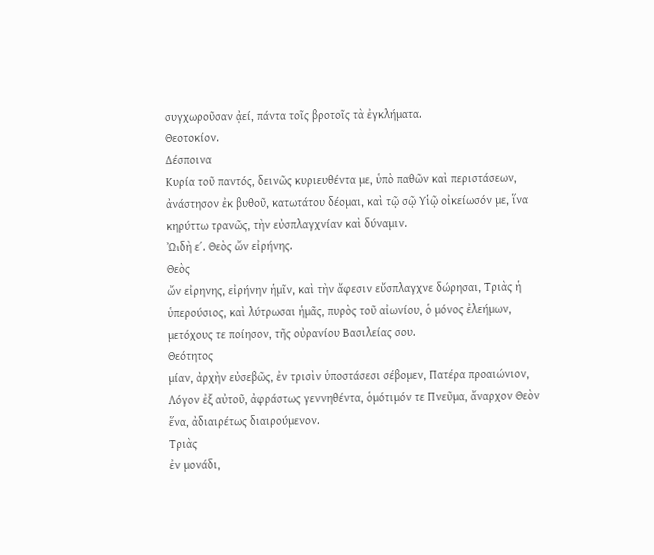συγχωροῦσαν ᾀεί, πάντα τοῖς βροτοῖς τὰ ἐγκλήματα.
Θεοτοκίον.
Δέσποινα
Κυρία τοῦ παντός, δεινῶς κυριευθέντα με, ὑπὸ παθῶν καὶ περιστάσεων,
ἀνάστησον ἐκ βυθοῦ, κατωτάτου δέομαι, καὶ τῷ σῷ Υἱῷ οἰκείωσόν με, ἵνα
κηρύττω τρανῶς, τὴν εὐσπλαγχνίαν καὶ δύναμιν.
ᾨδὴ ε΄. Θεὸς ὤν εἰρήνης.
Θεὸς
ὤν εἰρηνης, εἰρήνην ἡμῖν, καὶ τὴν ἄφεσιν εὔσπλαγχνε δώρησαι, Τριὰς ἡ
ὑπερούσιος, καὶ λύτρωσαι ἡμᾶς, πυρὸς τοῦ αἰωνίου, ὁ μόνος ἐλεήμων,
μετόχους τε ποίησον, τῆς οὐρανίου Βασιλείας σου.
Θεότητος
μίαν, ἀρχὴν εὐσεβῶς, ἐν τρισὶν ὑποστάσεσι σέβομεν, Πατέρα προαιώνιον,
Λόγον ἐξ αὐτοῦ, ἀφράστως γεννηθέντα, ὁμότιμόν τε Πνεῦμα, ἄναρχον Θεὸν
ἕνα, ἀδιαιρέτως διαιρούμενον.
Τριὰς
ἐν μονάδι,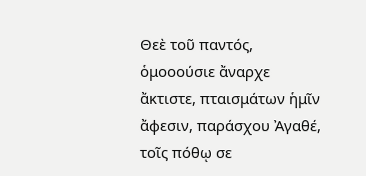Θεὲ τοῦ παντός, ὁμοοούσιε ἄναρχε ἄκτιστε, πταισμάτων ἡμῖν
ἄφεσιν, παράσχου Ἀγαθέ, τοῖς πόθῳ σε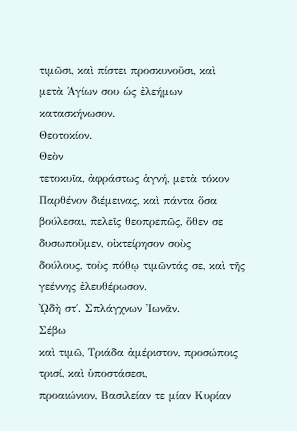τιμῶσι, καὶ πίστει προσκυνοῦσι, καὶ
μετὰ Ἁγίων σου ὡς ἐλεήμων κατασκήνωσον.
Θεοτοκίον.
Θεὸν
τετοκυῖα, ἀφράστως ἁγνή, μετὰ τόκον Παρθένον διέμεινας, καὶ πάντα ὅσα
βούλεσαι, πελεῖς θεοπρεπῶς, ὅθεν σε δυσωποῦμεν, οἰκτείρησον σοὺς
δούλους, τοὺς πόθῳ τιμῶντάς σε, καὶ τῆς γεέννης ἐλευθέρωσον.
ᾨδὴ στ΄. Σπλάγχνων Ἰωνᾶν.
Σέβω
καὶ τιμῶ, Τριάδα ἀμέριστον, προσώποις τρισί, καὶ ὑποστάσεσι,
προαιώνιον, Βασιλείαν τε μίαν Κυρίαν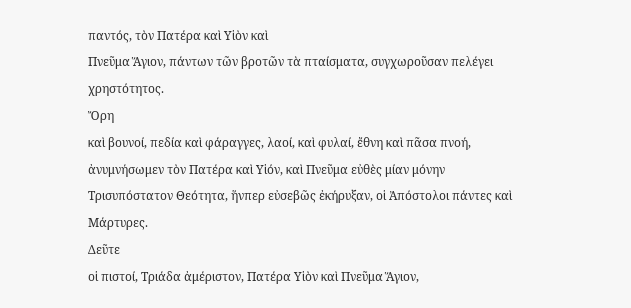παντός, τὸν Πατέρα καὶ Υἱὸν καὶ
Πνεῦμα Ἅγιον, πάντων τῶν βροτῶν τὰ πταίσματα, συγχωροῦσαν πελέγει
χρηστότητος.
Ὄρη
καὶ βουνοί, πεδία καὶ φάραγγες, λαοί, καὶ φυλαί, ἔθνη καὶ πᾶσα πνοή,
ἀνυμνήσωμεν τὸν Πατέρα καὶ Υἱόν, καὶ Πνεῦμα εὐθὲς μίαν μόνην
Τρισυπόστατον Θεότητα, ἥνπερ εὐσεβῶς ἐκήρυξαν, οἱ Ἀπόστολοι πάντες καὶ
Μάρτυρες.
Δεῦτε
οἱ πιστοί, Τριάδα ἀμέριστον, Πατέρα Υἱὸν καὶ Πνεῦμα Ἅγιον,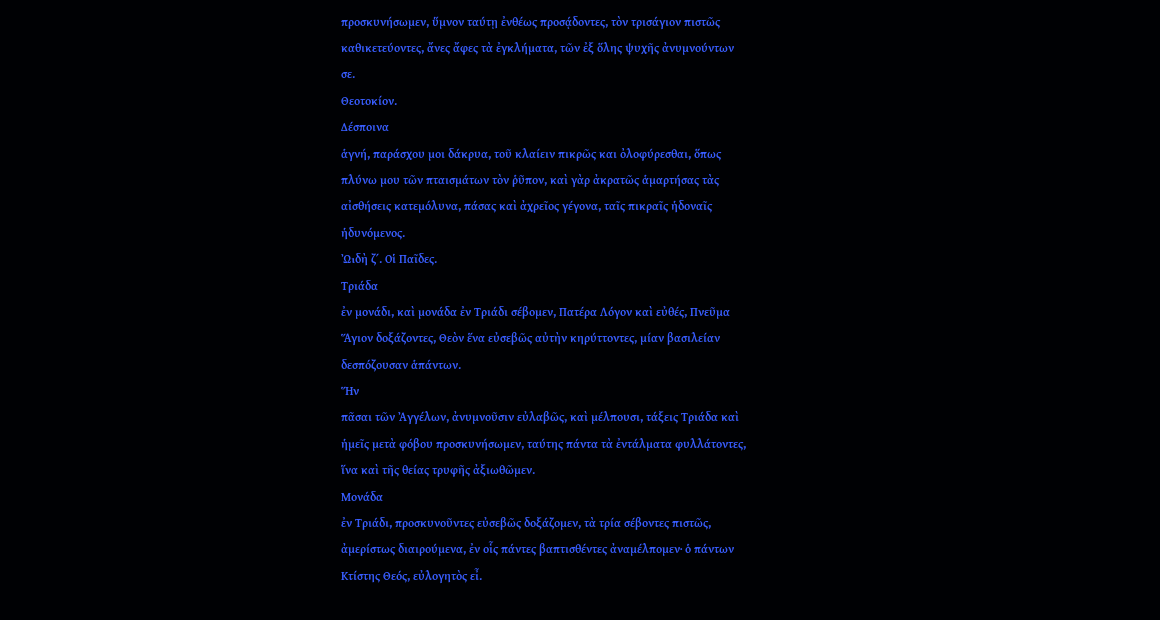προσκυνήσωμεν, ὕμνον ταύτῃ ἐνθέως προσᾴδοντες, τὸν τρισάγιον πιστῶς
καθικετεύοντες, ἄνες ἄφες τὰ ἐγκλήματα, τῶν ἐξ ὅλης ψυχῆς ἀνυμνούντων
σε.
Θεοτοκίον.
Δέσποινα
ἁγνή, παράσχου μοι δάκρυα, τοῦ κλαίειν πικρῶς και ὀλοφύρεσθαι, ὅπως
πλύνω μου τῶν πταισμάτων τὸν ῥῦπον, καὶ γὰρ ἀκρατῶς ἁμαρτήσας τὰς
αἰσθήσεις κατεμόλυνα, πάσας καὶ ἀχρεῖος γέγονα, ταῖς πικραῖς ἡδοναῖς
ἡδυνόμενος.
ᾨδὴ ζ΄. Οἱ Παῖδες.
Τριάδα
ἐν μονάδι, καὶ μονάδα ἐν Τριάδι σέβομεν, Πατέρα Λόγον καὶ εὐθές, Πνεῦμα
Ἅγιον δοξάζοντες, Θεὸν ἕνα εὐσεβῶς αὐτὴν κηρύττοντες, μίαν βασιλείαν
δεσπόζουσαν ἁπάντων.
Ἥν
πᾶσαι τῶν Ἀγγέλων, ἀνυμνοῦσιν εὐλαβῶς, καὶ μέλπουσι, τάξεις Τριάδα καὶ
ἡμεῖς μετὰ φόβου προσκυνήσωμεν, ταύτης πάντα τὰ ἐντάλματα φυλλάτοντες,
ἵνα καὶ τῆς θείας τρυφῆς ἀξιωθῶμεν.
Μονάδα
ἐν Τριάδι, προσκυνοῦντες εὐσεβῶς δοξάζομεν, τὰ τρία σέβοντες πιστῶς,
ἀμερίστως διαιρούμενα, ἐν οἷς πάντες βαπτισθέντες ἀναμέλπομεν· ὁ πάντων
Κτίστης Θεός, εὐλογητὸς εἶ.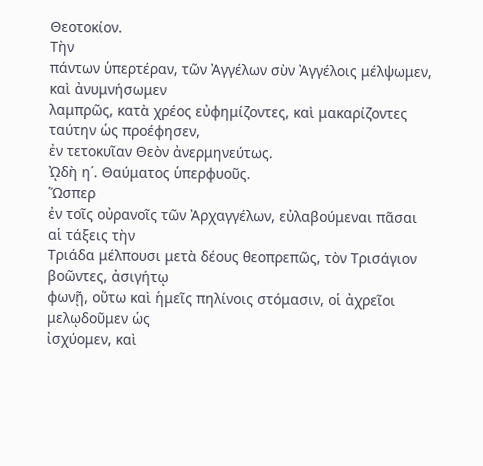Θεοτοκίον.
Τὴν
πάντων ὑπερτέραν, τῶν Ἀγγέλων σὺν Ἀγγέλοις μέλψωμεν, καὶ ἀνυμνήσωμεν
λαμπρῶς, κατὰ χρέος εὐφημίζοντες, καὶ μακαρίζοντες ταύτην ὡς προέφησεν,
ἐν τετοκυῖαν Θεὸν ἀνερμηνεύτως.
ᾨδὴ η΄. Θαύματος ὑπερφυοῦς.
Ὥσπερ
ἐν τοῖς οὐρανοῖς τῶν Ἀρχαγγέλων, εὐλαβούμεναι πᾶσαι αἱ τάξεις τὴν
Τριάδα μέλπουσι μετὰ δέους θεοπρεπῶς, τὸν Τρισάγιον βοῶντες, ἀσιγήτῳ
φωνῇ, οὕτω καὶ ἡμεῖς πηλίνοις στόμασιν, οἱ ἀχρεῖοι μελῳδοῦμεν ὡς
ἰσχύομεν, καὶ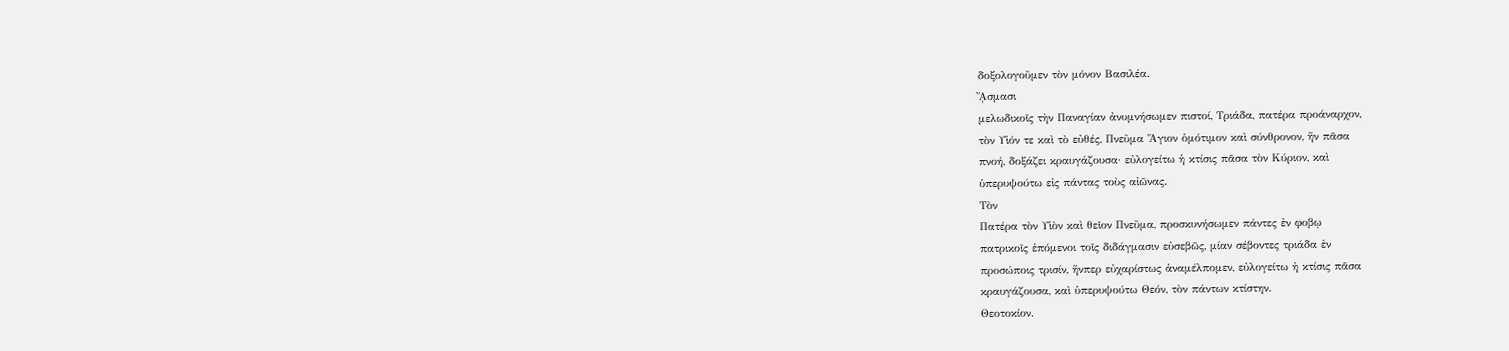δοξολογοῦμεν τὸν μόνον Βασιλέα.
ᾌσμασι
μελωδικοῖς τὴν Παναγίαν ἀνυμνήσωμεν πιστοί, Τριάδα, πατέρα προάναρχον,
τὸν Υἱόν τε καὶ τὸ εὐθές, Πνεῦμα Ἅγιον ὁμότιμον καὶ σύνθρονον, ἥν πᾶσα
πνοή, δοξάζει κραυγάζουσα· εὐλογείτω ἡ κτίσις πᾶσα τὸν Κύριον, καὶ
ὑπερυψούτω εἰς πάντας τοὺς αἰῶνας.
Τὸν
Πατέρα τὸν Υἱὸν καὶ θεῖον Πνεῦμα, προσκυνήσωμεν πάντες ἐν φοβῳ
πατρικοῖς ἑπόμενοι τοῖς διδάγμασιν εὐσεβῶς, μίαν σέβοντες τριάδα ἐν
προσώποις τρισίν, ἥνπερ εὐχαρίστως ἀναμέλπομεν, εὐλογείτω ἡ κτίσις πᾶσα
κραυγάζουσα, καὶ ὑπερυψούτω Θεόν, τὸν πάντων κτίστην.
Θεοτοκίον.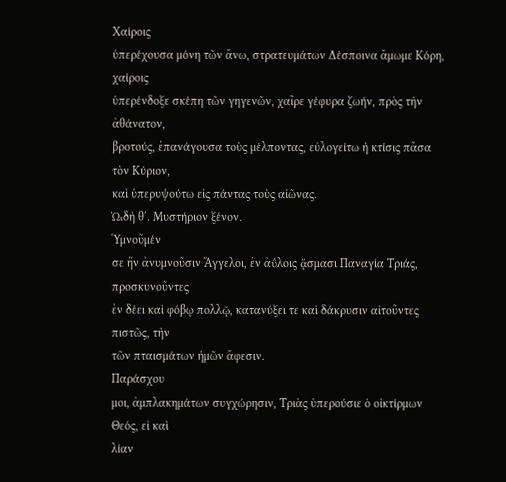Χαίροις
ὑπερέχουσα μόνη τῶν ἄνω, στρατευμάτων Δέσποινα ἄμωμε Κόρη, χαίροις
ὑπερένδοξε σκέπη τῶν γηγενῶν, χαῖρε γέφυρα ζωήν, πρὸς τὴν ἀθάνατον,
βροτούς, ἐπανάγουσα τοὺς μέλποντας, εὐλογείτω ἡ κτίσις πᾶσα τὸν Κύριον,
καὶ ὑπερυψούτω εἰς πάντας τοὺς αἰῶνας.
ᾨδὴ θ΄. Μυστήριον ξένον.
Ὑμνοῦμέν
σε ἥν ἀνυμνοῦσιν Ἄγγελοι, ἐν ἀΰλοις ᾄσμασι Παναγία Τριάς, προσκυνοῦντες
ἐν δέει καὶ φόβῳ πολλῷ, κατανύξει τε καὶ δάκρυσιν αἰτοῦντες πιστῶς, τὴν
τῶν πταισμάτων ἡμῶν ἄφεσιν.
Παράσχου
μοι, ἀμπλακημάτων συγχώρησιν, Τριὰς ὑπερούσιε ὁ οἰκτίρμων Θεός, εἰ καὶ
λίαν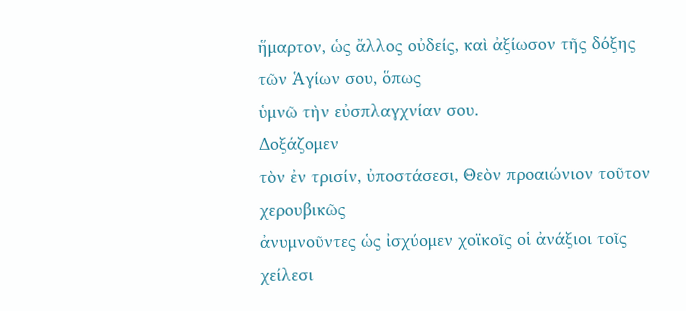ἥμαρτον, ὡς ἄλλος οὐδείς, καὶ ἀξίωσον τῆς δόξης τῶν Ἁγίων σου, ὅπως
ὑμνῶ τὴν εὐσπλαγχνίαν σου.
Δοξάζομεν
τὸν ἐν τρισίν, ὐποστάσεσι, Θεὸν προαιώνιον τοῦτον χερουβικῶς
ἀνυμνοῦντες ὡς ἰσχύομεν χοϊκοῖς οἱ ἀνάξιοι τοῖς χείλεσι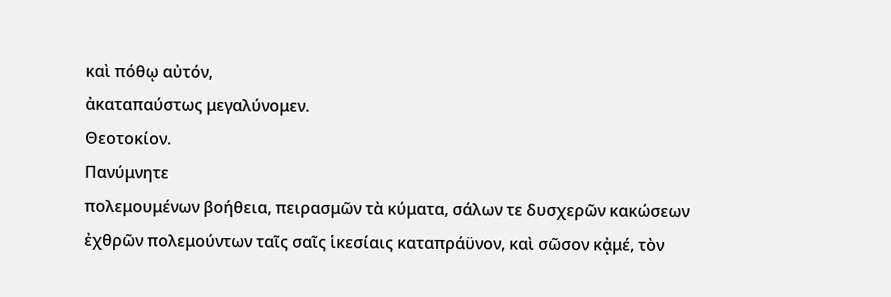καὶ πόθῳ αὐτόν,
ἀκαταπαύστως μεγαλύνομεν.
Θεοτοκίον.
Πανύμνητε
πολεμουμένων βοήθεια, πειρασμῶν τὰ κύματα, σάλων τε δυσχερῶν κακώσεων
ἐχθρῶν πολεμούντων ταῖς σαῖς ἱκεσίαις καταπράϋνον, καὶ σῶσον κᾀμέ, τὸν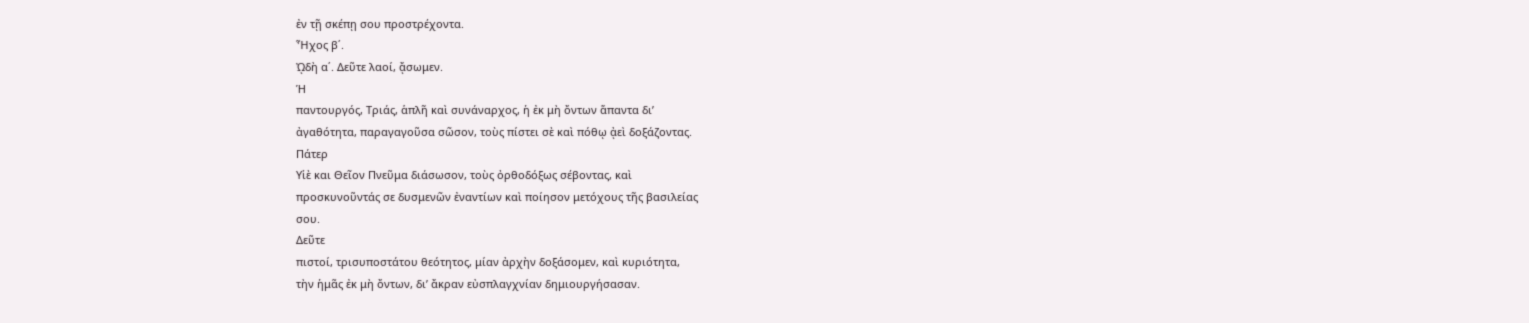ἐν τῇ σκέπῃ σου προστρέχοντα.
Ἦχος β΄.
ᾨδὴ α΄. Δεῦτε λαοί, ᾄσωμεν.
Ἡ
παντουργός, Τριάς, ἁπλῆ καὶ συνάναρχος, ἡ ἐκ μὴ ὄντων ἅπαντα δι’
ἀγαθότητα, παραγαγοῦσα σῶσον, τοὺς πίστει σὲ καὶ πόθῳ ᾀεὶ δοξάζοντας.
Πάτερ
Υἱὲ και Θεῖον Πνεῦμα διάσωσον, τοὺς ὀρθοδόξως σέβοντας, καὶ
προσκυνοῦντάς σε δυσμενῶν ἐναντίων καὶ ποίησον μετόχους τῆς βασιλείας
σου.
Δεῦτε
πιστοί, τρισυποστάτου θεότητος, μίαν ἀρχὴν δοξάσομεν, καὶ κυριότητα,
τὴν ἡμᾶς ἐκ μὴ ὄντων, δι’ ἄκραν εὐσπλαγχνίαν δημιουργήσασαν.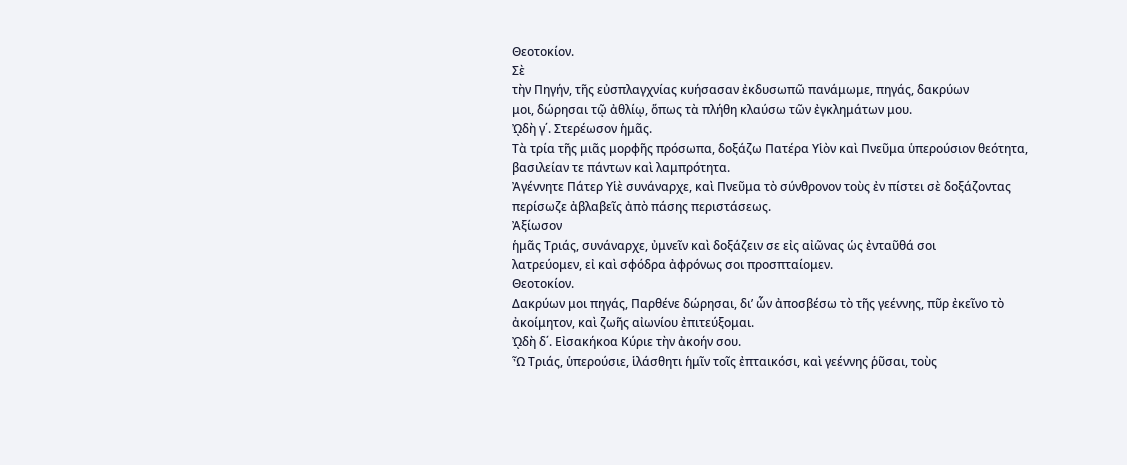Θεοτοκίον.
Σὲ
τὴν Πηγήν, τῆς εὐσπλαγχνίας κυήσασαν ἐκδυσωπῶ πανάμωμε, πηγάς, δακρύων
μοι, δώρησαι τῷ ἀθλίῳ, ὅπως τὰ πλήθη κλαύσω τῶν ἐγκλημάτων μου.
ᾨδὴ γ΄. Στερέωσον ἡμᾶς.
Τὰ τρία τῆς μιᾶς μορφῆς πρόσωπα, δοξάζω Πατέρα Υἱὸν καὶ Πνεῦμα ὑπερούσιον θεότητα, βασιλείαν τε πάντων καὶ λαμπρότητα.
Ἀγέννητε Πάτερ Υἱὲ συνάναρχε, καὶ Πνεῦμα τὸ σύνθρονον τοὺς ἐν πίστει σὲ δοξάζοντας περίσωζε ἀβλαβεῖς ἀπὸ πάσης περιστάσεως.
Ἀξίωσον
ἡμᾶς Τριάς, συνάναρχε, ὐμνεῖν καὶ δοξάζειν σε εἰς αἰῶνας ὡς ἐνταῦθά σοι
λατρεύομεν, εἰ καὶ σφόδρα ἀφρόνως σοι προσπταίομεν.
Θεοτοκίον.
Δακρύων μοι πηγάς, Παρθένε δώρησαι, δι’ ὧν ἀποσβέσω τὸ τῆς γεέννης, πῦρ ἐκεῖνο τὸ ἀκοίμητον, καὶ ζωῆς αἰωνίου ἐπιτεύξομαι.
ᾨδὴ δ΄. Εἰσακήκοα Κύριε τὴν ἀκοήν σου.
Ὦ Τριάς, ὑπερούσιε, ἱλάσθητι ἡμῖν τοῖς ἐπταικόσι, καὶ γεέννης ῥῦσαι, τοὺς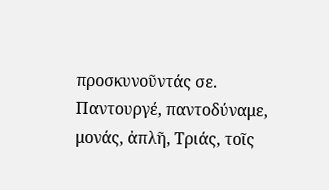προσκυνοῦντάς σε.
Παντουργέ, παντοδύναμε, μονάς, ἀπλῆ, Τριάς, τοῖς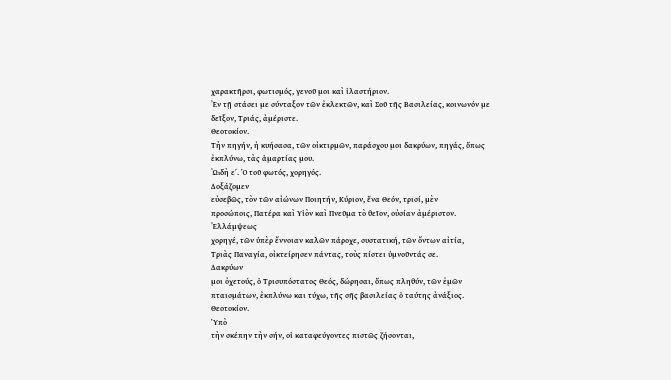χαρακτῆρσι, φωτισμός, γενοῦ μοι καὶ ἱλαστήριον.
Ἐν τῇ στάσει με σύνταξον τῶν ἐκλεκτῶν, καὶ Σοῦ τῆς Βασιλείας, κοινωνόν με δεῖξον, Τριάς, ἀμέριστε.
Θεοτοκίον.
Τὴν πηγήν, ἠ κυήσασα, τῶν οἰκτιρμῶν, παράσχου μοι δακρύων, πηγάς, ὅπως ἐκπλύνω, τὰς ἁμαρτίας μου.
ᾨδὴ ε΄. Ὁ τοῦ φωτός, χορηγός.
Δοξάζομεν
εὐσεβῶς, τὸν τῶν αἰώνων Ποιητήν, Κύριον, ἕνα Θεόν, τρισί, μὲν
προσώποις, Πατέρα καὶ Υἱὸν καὶ Πνεῦμα τὸ θεῖον, οὐσίαν ἀμέριστον.
Ἐλλάμψεως
χορηγέ, τῶν ὑπὲρ ἔννοιαν καλῶν πάροχε, συστατική, τῶν ὄντων αἰτία,
Τριὰς Παναγία, οἰκτείρησεν πάντας, τοὺς πίστει ὑμνοῦντάς σε.
Δακρύων
μοι ὀχετούς, ὁ Τρισυπόστατος Θεός, δώρησαι, ὅπως πληθύν, τῶν ἐμῶν
πταισμάτων, ἐκπλύνω και τύχω, τῆς σῆς βασιλείας ὁ ταύτης ἀνάξιος.
Θεοτοκίον.
Ὑπὸ
τὴν σκέπην τὴν σήν, οἱ καταφεύγοντες πιστῶς ζήσονται,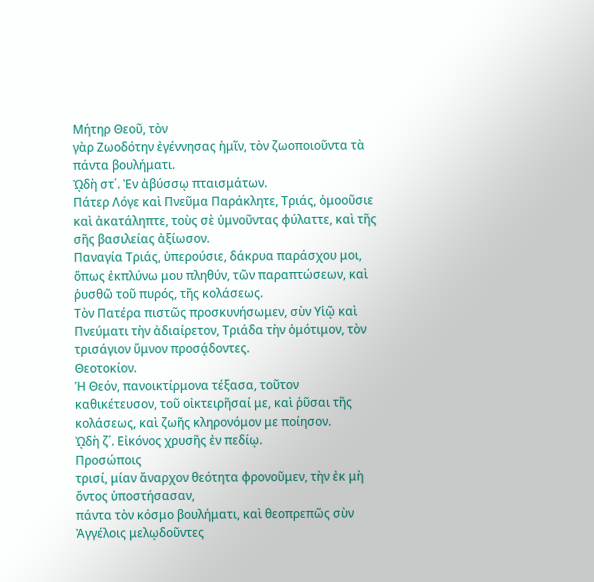Μήτηρ Θεοῦ, τὸν
γὰρ Ζωοδότην ἐγέννησας ἡμῖν, τὸν ζωοποιοῦντα τὰ πάντα βουλήματι.
ᾨδὴ στ΄. Ἐν ἀβύσσῳ πταισμάτων.
Πάτερ Λόγε καὶ Πνεῦμα Παράκλητε, Τριάς, ὁμοοῦσιε καὶ ἀκατάληπτε, τοὺς σὲ ὐμνοῦντας φύλαττε, καὶ τῆς σῆς βασιλείας ἀξίωσον.
Παναγία Τριάς, ὑπερούσιε, δάκρυα παράσχου μοι, ὅπως ἐκπλύνω μου πληθύν, τῶν παραπτώσεων, καὶ ῥυσθῶ τοῦ πυρός, τῆς κολάσεως.
Τὸν Πατέρα πιστῶς προσκυνήσωμεν, σὺν Υἱῷ καὶ Πνεύματι τὴν ἀδιαίρετον, Τριάδα τὴν ὁμότιμον, τὸν τρισάγιον ὕμνον προσᾴδοντες.
Θεοτοκίον.
Ἡ Θεόν, πανοικτίρμονα τέξασα, τοῦτον καθικέτευσον, τοῦ οἰκτειρῆσαί με, καὶ ῥῦσαι τῆς κολάσεως, καὶ ζωῆς κληρονόμον με ποίησον.
ᾨδὴ ζ΄. Εἰκόνος χρυσῆς ἐν πεδίῳ.
Προσώποις
τρισί, μίαν ἄναρχον θεότητα φρονοῦμεν, τὴν ἐκ μὴ ὄντος ὑποστήσασαν,
πάντα τὸν κόσμο βουλήματι, καὶ θεοπρεπῶς σὺν Ἀγγέλοις μελῳδοῦντες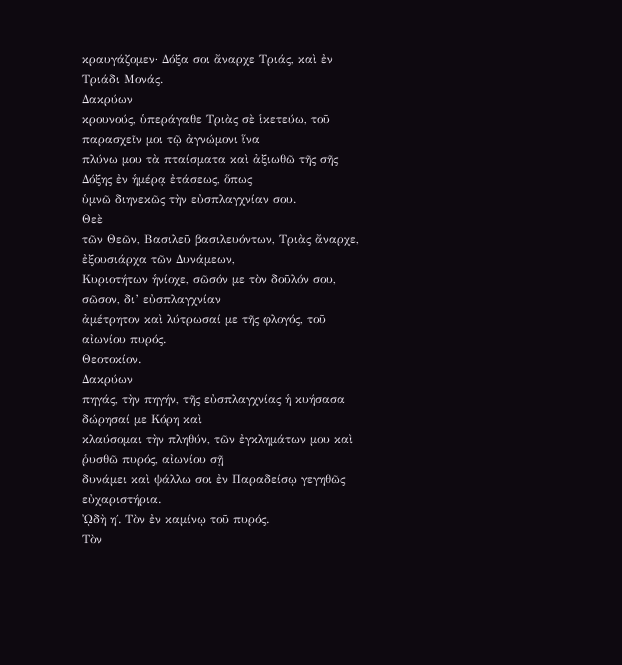κραυγάζομεν· Δόξα σοι ἄναρχε Τριάς, καὶ ἐν Τριάδι Μονάς.
Δακρύων
κρουνούς, ὑπεράγαθε Τριὰς σὲ ἱκετεύω, τοῦ παρασχεῖν μοι τῷ ἀγνώμονι ἵνα
πλύνω μου τὰ πταίσματα καὶ ἀξιωθῶ τῆς σῆς Δόξης ἐν ἡμέρᾳ ἐτάσεως, ὅπως
ὑμνῶ διηνεκῶς τὴν εὐσπλαγχνίαν σου.
Θεὲ
τῶν Θεῶν, Βασιλεῦ βασιλευόντων, Τριὰς ἄναρχε, ἐξουσιάρχα τῶν Δυνάμεων,
Κυριοτήτων ἡνίοχε, σῶσόν με τὸν δοῦλόν σου, σῶσον, δι’ εὐσπλαγχνίαν
ἀμέτρητον καὶ λύτρωσαί με τῆς φλογός, τοῦ αἰωνίου πυρός.
Θεοτοκίον.
Δακρύων
πηγάς, τὴν πηγήν, τῆς εὐσπλαγχνίας ἡ κυήσασα δώρησαί με Κόρη καὶ
κλαύσομαι τὴν πληθύν, τῶν ἐγκλημάτων μου καὶ ῥυσθῶ πυρός, αἰωνίου σῇ
δυνάμει καὶ ψάλλω σοι ἐν Παραδείσῳ γεγηθῶς εὐχαριστήρια.
ᾨδὴ η΄. Τὸν ἐν καμίνῳ τοῦ πυρός.
Τὸν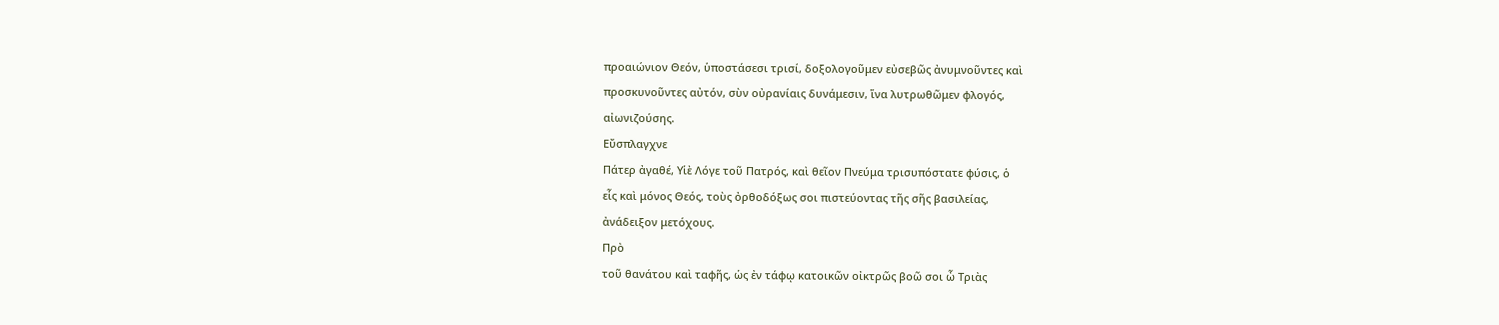προαιώνιον Θεόν, ὑποστάσεσι τρισί, δοξολογοῦμεν εὐσεβῶς ἀνυμνοῦντες καὶ
προσκυνοῦντες αὐτόν, σὺν οὐρανίαις δυνάμεσιν, ἵνα λυτρωθῶμεν φλογός,
αἰωνιζούσης.
Εὔσπλαγχνε
Πάτερ ἀγαθέ, Υἱὲ Λόγε τοῦ Πατρός, καὶ θεῖον Πνεύμα τρισυπόστατε φύσις, ὁ
εἷς καὶ μόνος Θεός, τοὺς ὀρθοδόξως σοι πιστεύοντας τῆς σῆς βασιλείας,
ἀνάδειξον μετόχους.
Πρὸ
τοῦ θανάτου καὶ ταφῆς, ὡς ἐν τάφῳ κατοικῶν οἰκτρῶς βοῶ σοι ὦ Τριὰς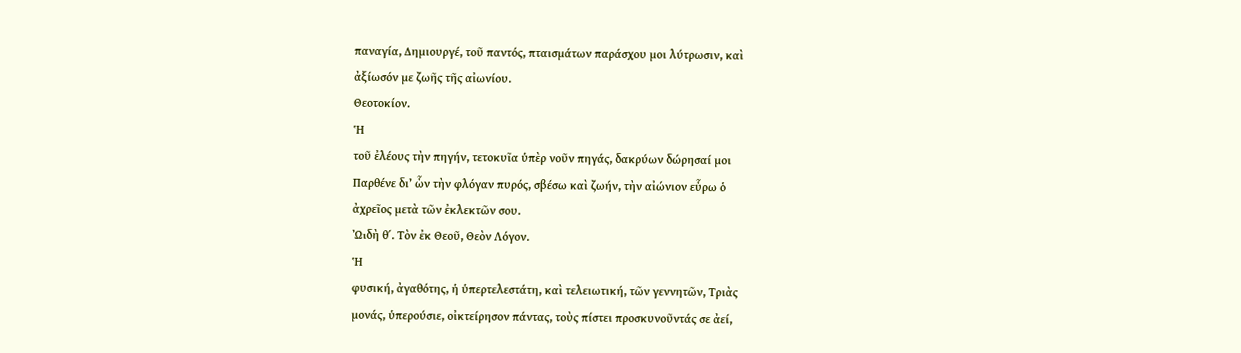παναγία, Δημιουργέ, τοῦ παντός, πταισμάτων παράσχου μοι λύτρωσιν, καὶ
ἀξίωσόν με ζωῆς τῆς αἰωνίου.
Θεοτοκίον.
Ἡ
τοῦ ἐλέους τὴν πηγήν, τετοκυῖα ὑπὲρ νοῦν πηγάς, δακρύων δώρησαί μοι
Παρθένε δι’ ὧν τὴν φλόγαν πυρός, σβέσω καὶ ζωήν, τὴν αἰώνιον εὗρω ὁ
ἀχρεῖος μετὰ τῶν ἐκλεκτῶν σου.
ᾨδὴ θ΄. Τὸν ἐκ Θεοῦ, Θεὸν Λόγον.
Ἡ
φυσική, ἀγαθότης, ἡ ὑπερτελεστάτη, καὶ τελειωτική, τῶν γεννητῶν, Τριὰς
μονάς, ὑπερούσιε, οἰκτείρησον πάντας, τοὺς πίστει προσκυνοῦντάς σε ἀεί,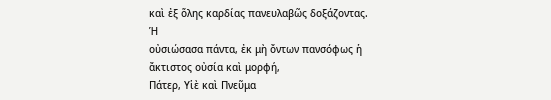καὶ ἐξ ὅλης καρδίας πανευλαβῶς δοξάζοντας.
Ἡ
οὐσιώσασα πάντα, ἐκ μὴ ὄντων πανσόφως ἡ ἄκτιστος οὐσία καὶ μορφή,
Πάτερ, Υἱὲ καὶ Πνεῦμα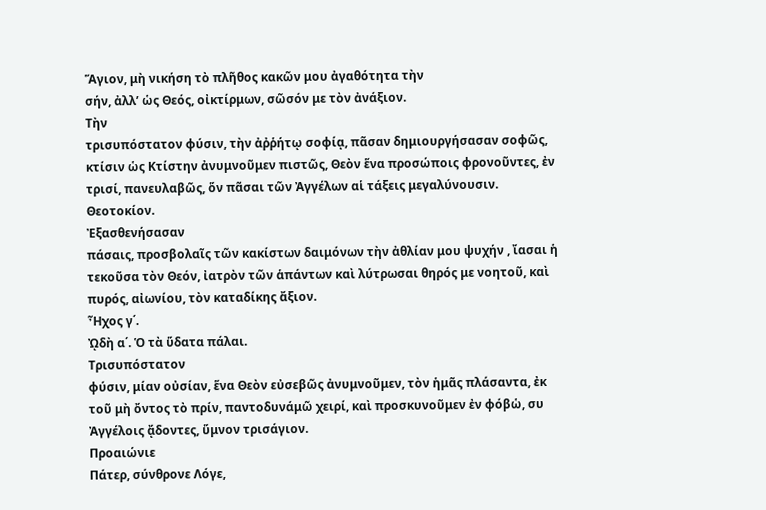Ἅγιον, μὴ νικήση τὸ πλῆθος κακῶν μου ἀγαθότητα τὴν
σήν, ἀλλ’ ὡς Θεός, οἰκτίρμων, σῶσόν με τὸν ἀνάξιον.
Τὴν
τρισυπόστατον φύσιν, τὴν ἀῤῥήτῳ σοφίᾳ, πᾶσαν δημιουργήσασαν σοφῶς,
κτίσιν ὡς Κτίστην ἀνυμνοῦμεν πιστῶς, Θεὸν ἕνα προσώποις φρονοῦντες, ἐν
τρισί, πανευλαβῶς, ὅν πᾶσαι τῶν Ἀγγέλων αἱ τάξεις μεγαλύνουσιν.
Θεοτοκίον.
Ἐξασθενήσασαν
πάσαις, προσβολαῖς τῶν κακίστων δαιμόνων τὴν ἀθλίαν μου ψυχήν , ἴασαι ἡ
τεκοῦσα τὸν Θεόν, ἰατρὸν τῶν ἁπάντων καὶ λύτρωσαι θηρός με νοητοῦ, καὶ
πυρός, αἰωνίου, τὸν καταδίκης ἄξιον.
Ἦχος γ΄.
ᾨδὴ α΄. Ὁ τὰ ὕδατα πάλαι.
Τρισυπόστατον
φύσιν, μίαν οὐσίαν, ἕνα Θεὸν εὐσεβῶς ἀνυμνοῦμεν, τὸν ἡμᾶς πλάσαντα, ἐκ
τοῦ μὴ ὄντος τὸ πρίν, παντοδυνάμῶ χειρί, καὶ προσκυνοῦμεν ἐν φόβὡ, συ
Ἀγγέλοις ᾄδοντες, ὕμνον τρισάγιον.
Προαιώνιε
Πάτερ, σύνθρονε Λόγε,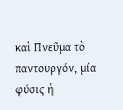καὶ Πνεῦμα τὸ παντουργόν, μία φύσις ἡ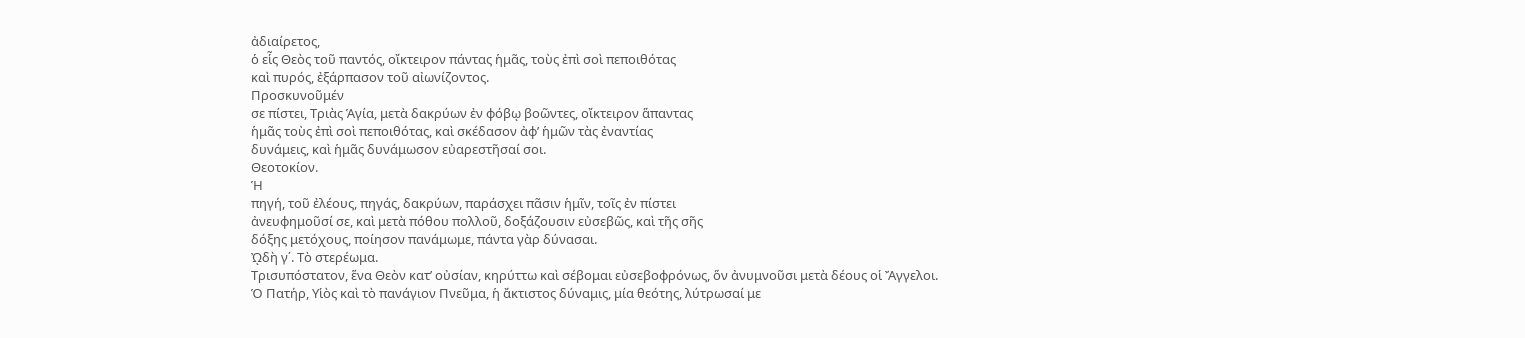ἀδιαίρετος,
ὁ εἷς Θεὸς τοῦ παντός, οἴκτειρον πάντας ἡμᾶς, τοὺς ἐπὶ σοὶ πεποιθότας
καὶ πυρός, ἐξάρπασον τοῦ αἰωνίζοντος.
Προσκυνοῦμέν
σε πίστει, Τριὰς Ἁγία, μετὰ δακρύων ἐν φόβῳ βοῶντες, οἴκτειρον ἅπαντας
ἡμᾶς τοὺς ἐπὶ σοὶ πεποιθότας, καὶ σκέδασον ἀφ’ ἡμῶν τὰς ἐναντίας
δυνάμεις, καὶ ἡμᾶς δυνάμωσον εὐαρεστῆσαί σοι.
Θεοτοκίον.
Ἡ
πηγή, τοῦ ἐλέους, πηγάς, δακρύων, παράσχει πᾶσιν ἡμῖν, τοῖς ἐν πίστει
ἀνευφημοῦσί σε, καὶ μετὰ πόθου πολλοῦ, δοξάζουσιν εὐσεβῶς, καὶ τῆς σῆς
δόξης μετόχους, ποίησον πανάμωμε, πάντα γὰρ δύνασαι.
ᾨδὴ γ΄. Τὸ στερέωμα.
Τρισυπόστατον, ἕνα Θεὸν κατ’ οὐσίαν, κηρύττω καὶ σέβομαι εὐσεβοφρόνως, ὅν ἀνυμνοῦσι μετὰ δέους οἱ Ἄγγελοι.
Ὁ Πατήρ, Υἱὸς καὶ τὸ πανάγιον Πνεῦμα, ἡ ἄκτιστος δύναμις, μία θεότης, λύτρωσαί με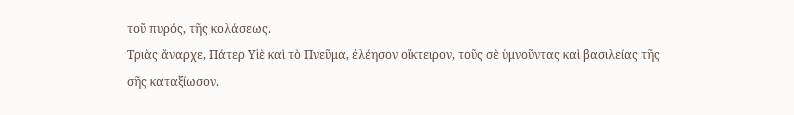τοῦ πυρός, τῆς κολάσεως.
Τριὰς ἄναρχε, Πάτερ Υἱὲ καὶ τὸ Πνεῦμα, ἐλέησον οἴκτειρον, τοῦς σὲ ὑμνοῦντας καὶ βασιλείας τῆς σῆς καταξίωσον.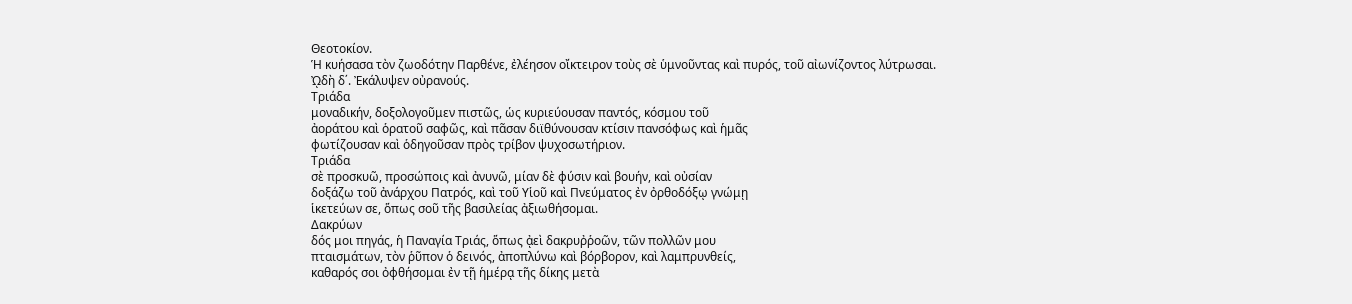Θεοτοκίον.
Ἡ κυήσασα τὸν ζωοδότην Παρθένε, ἐλέησον οἴκτειρον τοὺς σὲ ὑμνοῦντας καὶ πυρός, τοῦ αἰωνίζοντος λύτρωσαι.
ᾨδὴ δ΄. Ἐκάλυψεν οὐρανούς.
Τριάδα
μοναδικήν, δοξολογοῦμεν πιστῶς, ὡς κυριεύουσαν παντός, κόσμου τοῦ
ἀοράτου καὶ ὁρατοῦ σαφῶς, καὶ πᾶσαν διϊθύνουσαν κτίσιν πανσόφως καὶ ἡμᾶς
φωτίζουσαν καὶ ὁδηγοῦσαν πρὸς τρίβον ψυχοσωτήριον.
Τριάδα
σὲ προσκυῶ, προσώποις καὶ ἀνυνῶ, μίαν δὲ φύσιν καὶ βουήν, καὶ οὐσίαν
δοξάζω τοῦ ἀνάρχου Πατρός, καὶ τοῦ Υἱοῦ καὶ Πνεύματος ἐν ὀρθοδόξῳ γνώμῃ
ἱκετεύων σε, ὅπως σοῦ τῆς βασιλείας ἀξιωθήσομαι.
Δακρύων
δός μοι πηγάς, ἡ Παναγία Τριάς, ὅπως ᾀεὶ δακρυῤῥοῶν, τῶν πολλῶν μου
πταισμάτων, τὸν ῥῦπον ὁ δεινός, ἀποπλύνω καὶ βόρβορον, καὶ λαμπρυνθείς,
καθαρός σοι ὀφθήσομαι ἐν τῇ ἡμέρᾳ τῆς δίκης μετὰ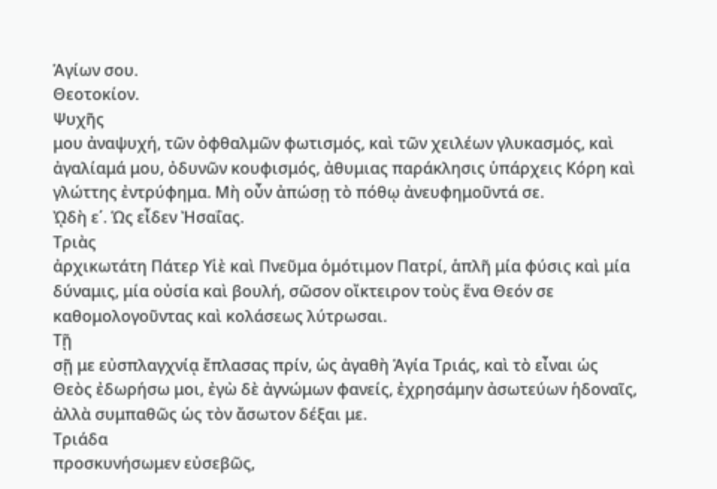Ἁγίων σου.
Θεοτοκίον.
Ψυχῆς
μου ἀναψυχή, τῶν ὀφθαλμῶν φωτισμός, καὶ τῶν χειλέων γλυκασμός, καὶ
ἀγαλίαμά μου, ὀδυνῶν κουφισμός, ἀθυμιας παράκλησις ὑπάρχεις Κόρη καὶ
γλώττης ἐντρύφημα. Μὴ οὖν ἀπώσῃ τὸ πόθῳ ἀνευφημοῦντά σε.
ᾨδὴ ε΄. Ὡς εἶδεν Ἠσαΐας.
Τριὰς
ἀρχικωτάτη Πάτερ Υἱὲ καὶ Πνεῦμα ὁμότιμον Πατρί, ἁπλῆ μία φύσις καὶ μία
δύναμις, μία οὐσία καὶ βουλή, σῶσον οἴκτειρον τοὺς ἕνα Θεόν σε
καθομολογοῦντας καὶ κολάσεως λύτρωσαι.
Τῇ
σῇ με εὐσπλαγχνίᾳ ἔπλασας πρίν, ὡς ἀγαθὴ Ἁγία Τριάς, καὶ τὸ εἶναι ὡς
Θεὸς ἐδωρήσω μοι, ἐγὼ δὲ ἀγνώμων φανείς, ἐχρησάμην ἀσωτεύων ἡδοναῖς,
ἀλλὰ συμπαθῶς ὡς τὸν ἄσωτον δέξαι με.
Τριάδα
προσκυνήσωμεν εὐσεβῶς,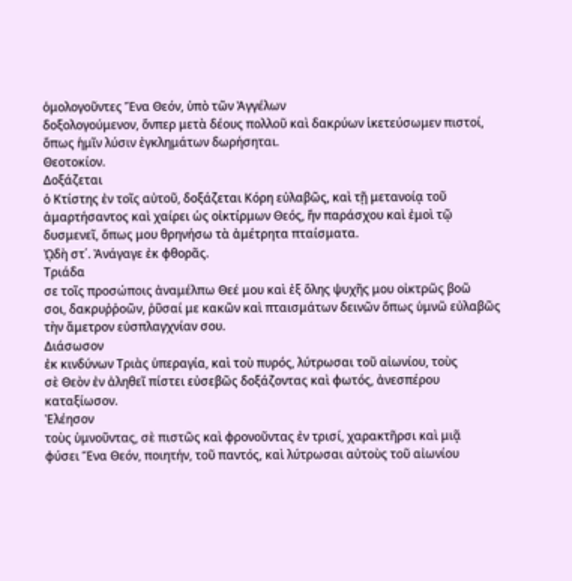ὁμολογοῦντες Ἕνα Θεόν, ὑπὸ τῶν Ἀγγέλων
δοξολογούμενον, ὅνπερ μετὰ δέους πολλοῦ καὶ δακρύων ἱκετεύσωμεν πιστοί,
ὅπως ἡμῖν λύσιν ἐγκλημάτων δωρήσηται.
Θεοτοκίον.
Δοξάζεται
ὁ Κτίστης ἐν τοῖς αὐτοῦ, δοξάζεται Κόρη εὐλαβῶς, καὶ τῇ μετανοίᾳ τοῦ
ἁμαρτήσαντος καὶ χαίρει ὡς οἰκτίρμων Θεός, ἥν παράσχου καὶ ἐμοὶ τῷ
δυσμενεῖ, ὅπως μου θρηνήσω τὰ ἀμέτρητα πταίσματα.
ᾨδὴ στ΄. Ἀνάγαγε ἐκ φθορᾶς.
Τριάδα
σε τοῖς προσώποις ἀναμέλπω Θεέ μου καὶ ἐξ ὅλης ψυχῆς μου οἰκτρῶς βοῶ
σοι, δακρυῤῥοῶν, ῥῦσαί με κακῶν καὶ πταισμάτων δεινῶν ὅπως ὑμνῶ εὐλαβῶς
τὴν ἄμετρον εὐσπλαγχνίαν σου.
Διάσωσον
ἐκ κινδύνων Τριὰς ὑπεραγία, καὶ τοὺ πυρός, λύτρωσαι τοῦ αἰωνίου, τοὺς
σὲ Θεὸν ἐν ἀληθεῖ πίστει εὐσεβῶς δοξάζοντας καὶ φωτός, ἀνεσπέρου
καταξίωσον.
Ἐλέησον
τοὺς ὑμνοῦντας, σὲ πιστῶς καὶ φρονοῦντας ἐν τρισί, χαρακτῆρσι καὶ μιᾷ
φύσει Ἕνα Θεόν, ποιητήν, τοῦ παντός, καὶ λύτρωσαι αὐτοὺς τοῦ αἰωνίου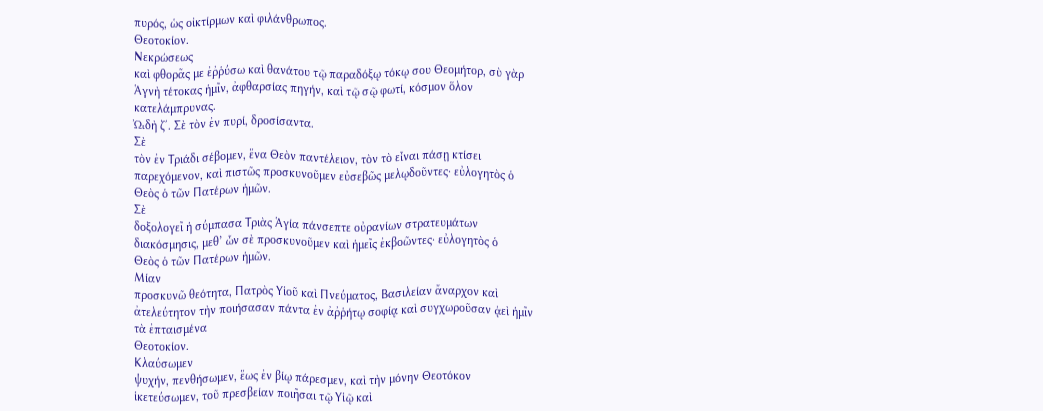πυρός, ὡς οἰκτίρμων καὶ φιλάνθρωπος.
Θεοτοκίον.
Νεκρώσεως
καὶ φθορᾶς με ἐῤῥύσω καὶ θανάτου τῷ παραδόξῳ τόκῳ σου Θεομήτορ, σὺ γὰρ
Ἁγνὴ τέτοκας ἡμῖν, ἀφθαρσίας πηγήν, καὶ τῷ σῷ φωτί, κόσμον ὅλον
κατελάμπρυνας.
ᾨδὴ ζ΄. Σὲ τὸν ἐν πυρί, δροσίσαντα.
Σὲ
τὸν ἐν Τριάδι σέβομεν, ἕνα Θεὸν παντέλειον, τὸν τὸ εἶναι πάσῃ κτίσει
παρεχόμενον, καὶ πιστῶς προσκυνοῦμεν εὐσεβῶς μελῳδοῦντες· εὐλογητὸς ὁ
Θεὸς ὁ τῶν Πατέρων ἡμῶν.
Σὲ
δοξολογεῖ ἡ σύμπασα Τριὰς Ἁγία πάνσεπτε οὐρανίων στρατευμάτων
διακόσμησις, μεθ’ ὧν σὲ προσκυνοῦμεν καὶ ἡμεῖς ἐκβοῶντες· εὐλογητὸς ὁ
Θεὸς ὁ τῶν Πατέρων ἡμῶν.
Μίαν
προσκυνῶ θεότητα, Πατρὸς Υἱοῦ καὶ Πνεύματος, Βασιλείαν ἄναρχον καὶ
ἀτελεύτητον τὴν ποιήσασαν πάντα ἐν ἀῤῥήτῳ σοφίᾳ καὶ συγχωροῦσαν ᾀεὶ ἡμῖν
τὰ ἐπταισμένα
Θεοτοκίον.
Κλαύσωμεν
ψυχήν, πενθήσωμεν, ἕως ἐν βίῳ πάρεσμεν, καὶ τὴν μόνην Θεοτόκον
ἱκετεύσωμεν, τοῦ πρεσβείαν ποιῆσαι τῷ Υἱῷ καὶ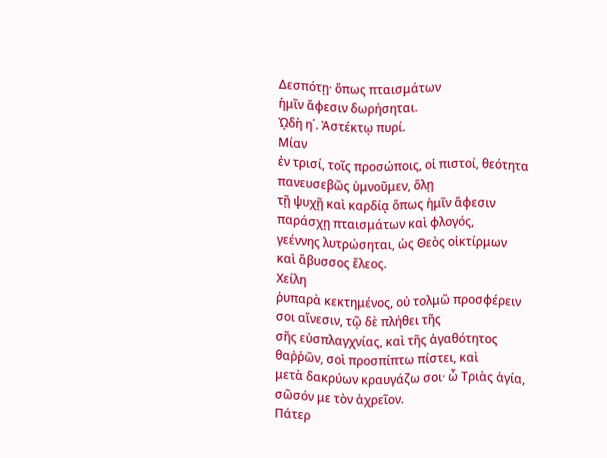Δεσπότῃ· ὅπως πταισμάτων
ἡμῖν ἄφεσιν δωρήσηται.
ᾨδὴ η΄. Ἀστέκτῳ πυρί.
Μίαν
ἐν τρισί, τοῖς προσώποις, οἱ πιστοί, θεότητα πανευσεβῶς ὑμνοῦμεν, ὅλῃ
τῇ ψυχῇ καὶ καρδίᾳ ὅπως ἡμῖν ἄφεσιν παράσχῃ πταισμάτων καὶ φλογός,
γεέννης λυτρώσηται, ὡς Θεὸς οἰκτίρμων καὶ ἄβυσσος ἔλεος.
Χείλη
ῥυπαρὰ κεκτημένος, οὐ τολμῶ προσφέρειν σοι αἴνεσιν, τῷ δὲ πλήθει τῆς
σῆς εὐσπλαγχνίας, καὶ τῆς ἀγαθότητος θαῤῥῶν, σοὶ προσπίπτω πίστει, καὶ
μετὰ δακρύων κραυγάζω σοι· ὦ Τριὰς ἁγία, σῶσόν με τὸν ἀχρεῖον.
Πάτερ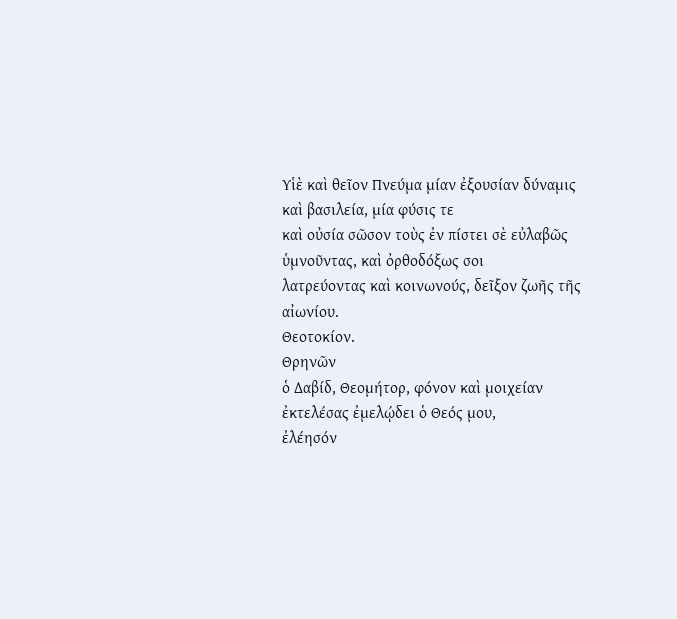Υἱὲ καὶ θεῖον Πνεύμα μίαν ἐξουσίαν δύναμις καὶ βασιλεία, μία φύσις τε
καὶ οὐσία σῶσον τοὺς ἐν πίστει σὲ εὐλαβῶς ὑμνοῦντας, καὶ ὀρθοδόξως σοι
λατρεύοντας καὶ κοινωνούς, δεῖξον ζωῆς τῆς αἰωνίου.
Θεοτοκίον.
Θρηνῶν
ὁ Δαβίδ, Θεομήτορ, φόνον καὶ μοιχείαν ἐκτελέσας ἐμελῴδει ὁ Θεός μου,
ἐλέησόν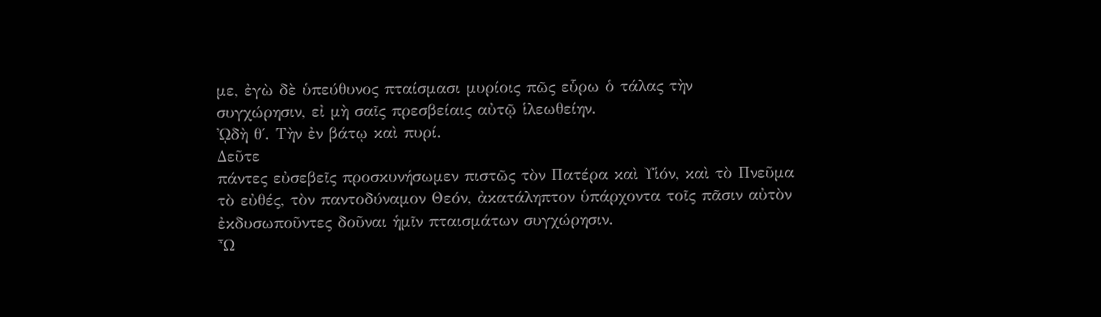με, ἐγὼ δὲ ὑπεύθυνος πταίσμασι μυρίοις πῶς εὗρω ὁ τάλας τὴν
συγχώρησιν, εἰ μὴ σαῖς πρεσβείαις αὐτῷ ἱλεωθείην.
ᾨδὴ θ΄. Τὴν ἐν βάτῳ καὶ πυρί.
Δεῦτε
πάντες εὐσεβεῖς προσκυνήσωμεν πιστῶς τὸν Πατέρα καὶ Υἱόν, καὶ τὸ Πνεῦμα
τὸ εὐθές, τὸν παντοδύναμον Θεόν, ἀκατάληπτον ὑπάρχοντα τοῖς πᾶσιν αὐτὸν
ἐκδυσωποῦντες δοῦναι ἡμῖν πταισμάτων συγχώρησιν.
Ὦ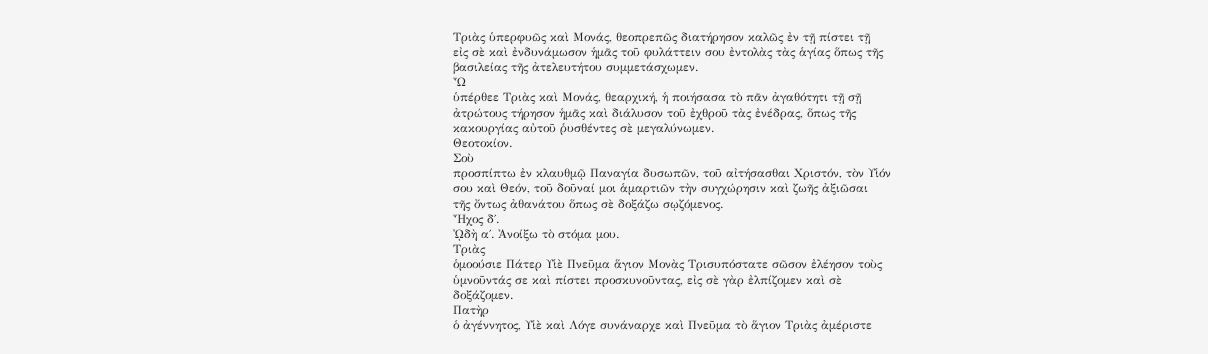Τριὰς ὑπερφυῶς καὶ Μονάς, θεοπρεπῶς διατήρησον καλῶς ἐν τῇ πίστει τῇ
εἰς σὲ καὶ ἐνδυνάμωσον ἡμᾶς τοῦ φυλάττειν σου ἐντολὰς τὰς ἁγίας ὅπως τῆς
βασιλείας τῆς ἀτελευτήτου συμμετάσχωμεν.
Ὦ
ὑπέρθεε Τριὰς καὶ Μονάς, θεαρχική, ἡ ποιήσασα τὸ πᾶν ἀγαθότητι τῇ σῇ
ἀτρώτους τήρησον ἡμᾶς καὶ διάλυσον τοῦ ἐχθροῦ τὰς ἐνέδρας, ὅπως τῆς
κακουργίας αὐτοῦ ῥυσθέντες σὲ μεγαλύνωμεν.
Θεοτοκίον.
Σοὺ
προσπίπτω ἐν κλαυθμῷ Παναγία δυσωπῶν, τοῦ αἰτήσασθαι Χριστόν, τὸν Υἱόν
σου καὶ Θεόν, τοῦ δοῦναί μοι ἁμαρτιῶν τὴν συγχώρησιν καὶ ζωῆς ἀξιῶσαι
τῆς ὄντως ἀθανάτου ὅπως σὲ δοξάζω σῳζόμενος.
Ἦχος δ΄.
ᾨδὴ α΄. Ἀνοίξω τὸ στόμα μου.
Τριὰς
ὁμοούσιε Πάτερ Υἱὲ Πνεῦμα ἅγιον Μονὰς Τρισυπόστατε σῶσον ἐλέησον τοὺς
ὑμνοῦντάς σε καὶ πίστει προσκυνοῦντας, εἰς σὲ γὰρ ἐλπίζομεν καὶ σὲ
δοξάζομεν.
Πατὴρ
ὁ ἀγέννητος, Υἱὲ καὶ Λόγε συνάναρχε καὶ Πνεῦμα τὸ ἅγιον Τριὰς ἀμέριστε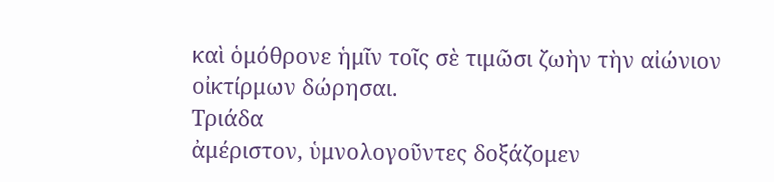καὶ ὁμόθρονε ἡμῖν τοῖς σὲ τιμῶσι ζωὴν τὴν αἰώνιον οἰκτίρμων δώρησαι.
Τριάδα
ἀμέριστον, ὑμνολογοῦντες δοξάζομεν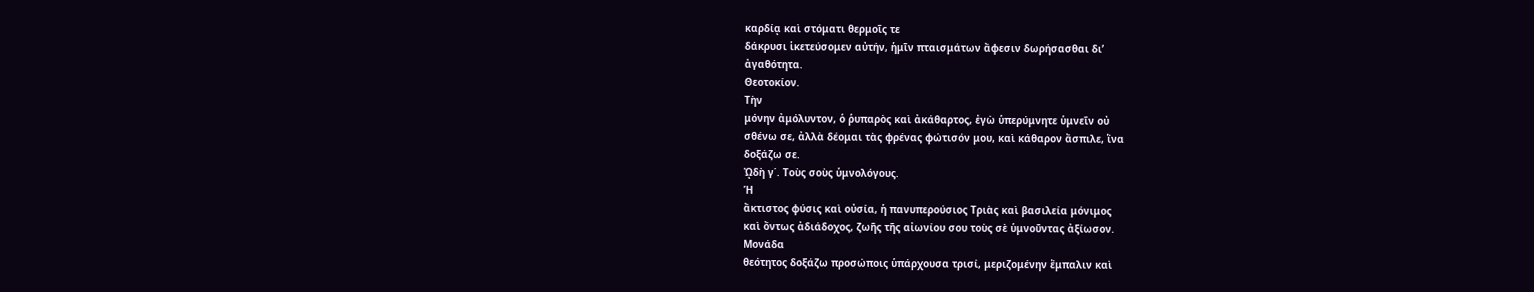καρδίᾳ καὶ στόματι θερμοῖς τε
δάκρυσι ἱκετεύσομεν αὐτήν, ἡμῖν πταισμάτων ἄφεσιν δωρήσασθαι δι’
ἀγαθότητα.
Θεοτοκίον.
Τὴν
μόνην ἀμόλυντον, ὁ ῥυπαρὸς καὶ ἀκάθαρτος, ἐγὼ ὑπερύμνητε ὑμνεῖν οὐ
σθένω σε, ἀλλὰ δέομαι τὰς φρένας φώτισόν μου, καὶ κάθαρον ἄσπιλε, ἵνα
δοξάζω σε.
ᾨδὴ γ΄. Τοὺς σοὺς ὑμνολόγους.
Ἡ
ἄκτιστος φύσις καὶ οὐσία, ἡ πανυπερούσιος Τριὰς καὶ βασιλεία μόνιμος
καὶ ὄντως ἀδιάδοχος, ζωῆς τῆς αἰωνίου σου τοὺς σὲ ὑμνοῦντας ἀξίωσον.
Μονάδα
θεότητος δοξάζω προσώποις ὑπάρχουσα τρισί, μεριζομένην ἔμπαλιν καὶ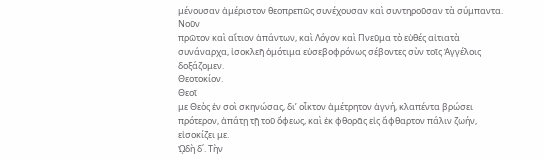μένουσαν ἀμέριστον θεοπρεπῶς συνέχουσαν καὶ συντηροῦσαν τὰ σύμπαντα.
Νοῦν
πρῶτον καὶ αἴτιον ἁπάντων, καὶ Λόγον καὶ Πνεῦμα τὸ εὐθές αἰτιατὰ
συνάναρχα, ἰσοκλεῆ ὁμότιμα εὐσεβοφρόνως σέβοντες σὺν τοῖς Ἀγγέλοις
δοξάζομεν.
Θεοτοκίον.
Θεοῖ
με Θεὸς ἐν σοὶ σκηνώσας, δι’ οἶκτον ἀμέτρητον ἁγνή, κλαπέντα βρώσει
πρότερον, ἀπάτῃ τῇ τοῦ ὄφεως, καὶ ἐκ φθορᾶς εἰς ἄφθαρτον πάλιν ζωήν,
εἰσοκίζει με.
ᾨδὴ δ΄. Τὴν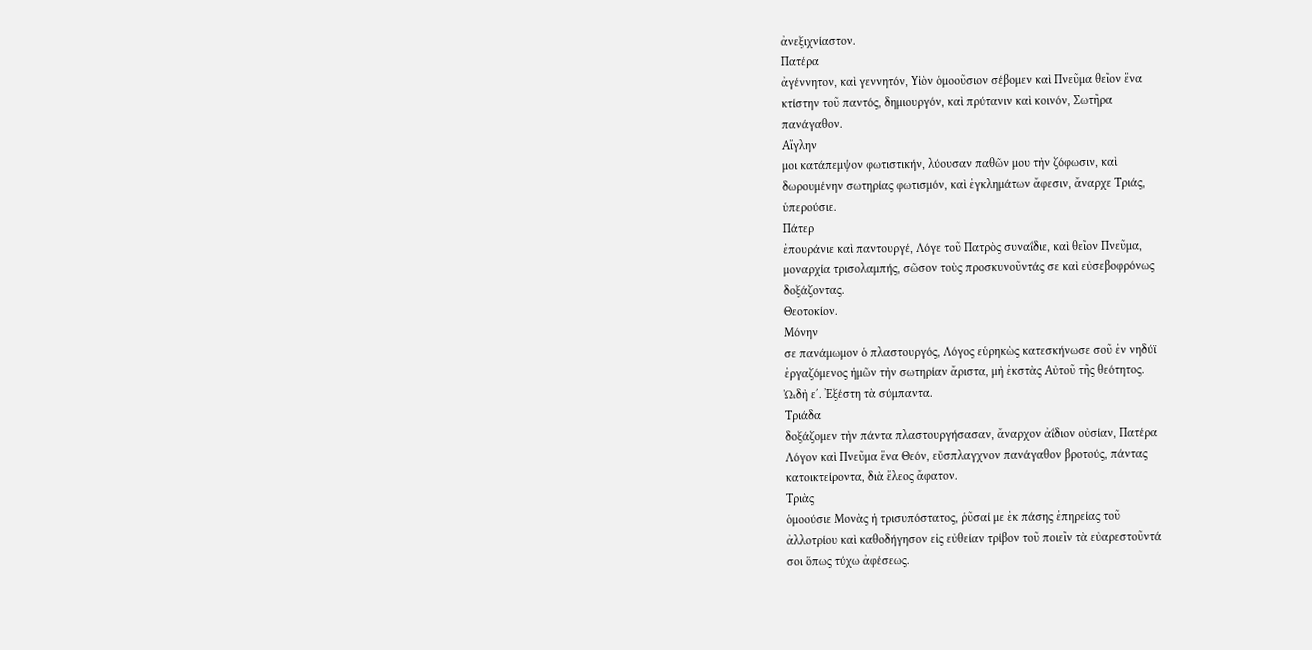ἀνεξιχνίαστον.
Πατέρα
ἀγέννητον, καὶ γεννητόν, Υἱὸν ὁμοοῦσιον σέβομεν καὶ Πνεῦμα θεῖον ἕνα
κτίστην τοῦ παντός, δημιουργόν, καὶ πρύτανιν καὶ κοινόν, Σωτῆρα
πανάγαθον.
Αἴγλην
μοι κατάπεμψον φωτιστικήν, λύουσαν παθῶν μου τὴν ζόφωσιν, καὶ
δωρουμένην σωτηρίας φωτισμόν, καὶ ἐγκλημάτων ἄφεσιν, ἄναρχε Τριάς,
ὑπερούσιε.
Πάτερ
ἐπουράνιε καὶ παντουργέ, Λόγε τοῦ Πατρὸς συναΐδιε, καὶ θεῖον Πνεῦμα,
μοναρχία τρισολαμπής, σῶσον τοὺς προσκυνοῦντάς σε καὶ εὐσεβοφρόνως
δοξάζοντας.
Θεοτοκίον.
Μόνην
σε πανάμωμον ὁ πλαστουργός, Λόγος εὑρηκὼς κατεσκήνωσε σοῦ ἐν νηδύϊ
ἐργαζόμενος ἡμῶν τὴν σωτηρίαν ἄριστα, μὴ ἐκστὰς Αὐτοῦ τῆς θεότητος.
ᾨδὴ ε΄. Ἐξέστη τὰ σύμπαντα.
Τριάδα
δοξάζομεν τὴν πάντα πλαστουργήσασαν, ἄναρχον ἀΐδιον οὐσίαν, Πατέρα
Λόγον καὶ Πνεῦμα ἕνα Θεόν, εὔσπλαγχνον πανάγαθον βροτούς, πάντας
κατοικτείροντα, διὰ ἔλεος ἄφατον.
Τριὰς
ὁμοούσιε Μονὰς ἡ τρισυπόστατος, ῥῦσαί με ἐκ πάσης ἐπηρείας τοῦ
ἀλλοτρίου καὶ καθοδήγησον εἰς εὐθείαν τρίβον τοῦ ποιεῖν τὰ εὐαρεστοῦντά
σοι ὅπως τύχω ἀφέσεως.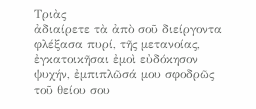Τριὰς
ἀδιαίρετε τὰ ἀπὸ σοῦ διείργοντα φλέξασα πυρί, τῆς μετανοίας,
ἐγκατοικῆσαι ἐμοὶ εὐδόκησον ψυχήν, ἐμπιπλῶσά μου σφοδρῶς τοῦ θείου σου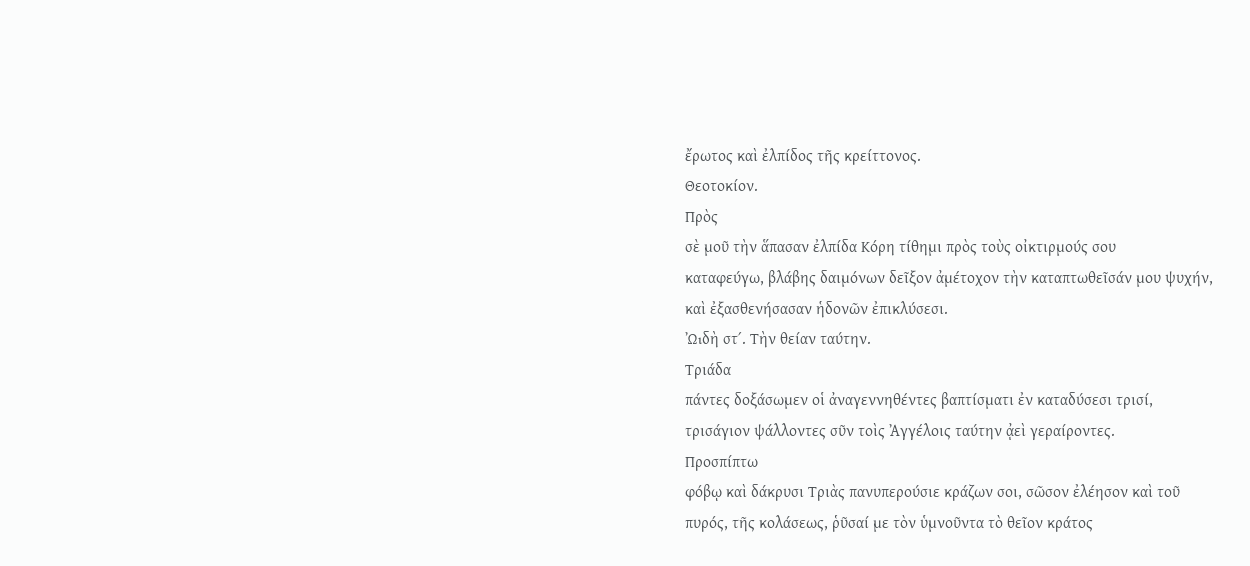ἔρωτος καὶ ἐλπίδος τῆς κρείττονος.
Θεοτοκίον.
Πρὸς
σὲ μοῦ τὴν ἅπασαν ἐλπίδα Κόρη τίθημι πρὸς τοὺς οἰκτιρμούς σου
καταφεύγω, βλάβης δαιμόνων δεῖξον ἀμέτοχον τὴν καταπτωθεῖσάν μου ψυχήν,
καὶ ἐξασθενήσασαν ἡδονῶν ἐπικλύσεσι.
ᾨδὴ στ΄. Τὴν θείαν ταύτην.
Τριάδα
πάντες δοξάσωμεν οἱ ἀναγεννηθέντες βαπτίσματι ἐν καταδύσεσι τρισί,
τρισάγιον ψάλλοντες σῦν τοὶς Ἀγγέλοις ταύτην ᾀεὶ γεραίροντες.
Προσπίπτω
φόβῳ καὶ δάκρυσι Τριὰς πανυπερούσιε κράζων σοι, σῶσον ἐλέησον καὶ τοῦ
πυρός, τῆς κολάσεως, ῥῦσαί με τὸν ὑμνοῦντα τὸ θεῖον κράτος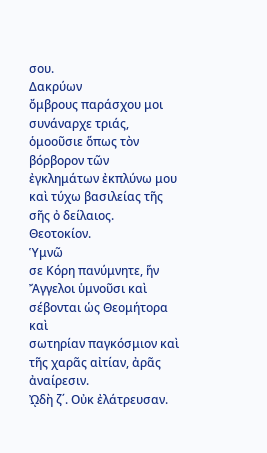σου.
Δακρύων
ὄμβρους παράσχου μοι συνάναρχε τριάς, ὁμοοῦσιε ὅπως τὸν βόρβορον τῶν
ἐγκλημάτων ἐκπλύνω μου καὶ τύχω βασιλείας τῆς σῆς ὀ δείλαιος.
Θεοτοκίον.
Ὑμνῶ
σε Κόρη πανύμνητε, ἥν Ἄγγελοι ὑμνοῦσι καὶ σέβονται ὡς Θεομήτορα καὶ
σωτηρίαν παγκόσμιον καὶ τῆς χαρᾶς αἰτίαν, ἀρᾶς ἀναίρεσιν.
ᾨδὴ ζ΄. Οὐκ ἐλάτρευσαν.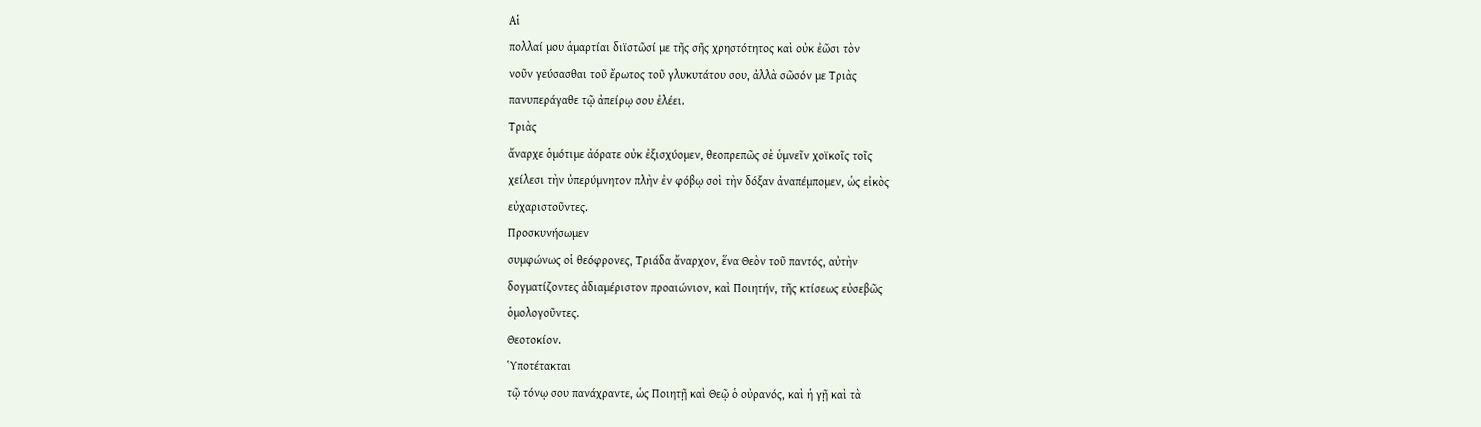Αἱ
πολλαί μου ἁμαρτίαι διϊστῶσί με τῆς σῆς χρηστότητος καὶ οὐκ ἐῶσι τὸν
νοῦν γεύσασθαι τοῦ ἔρωτος τοῦ γλυκυτάτου σου, ἀλλὰ σῶσόν με Τριὰς
πανυπεράγαθε τῷ ἀπείρῳ σου ἐλέει.
Τριὰς
ἄναρχε ὁμότιμε ἀόρατε οὐκ ἐξισχύομεν, θεοπρεπῶς σὲ ὑμνεῖν χοϊκοῖς τοῖς
χείλεσι τὴν ὐπερύμνητον πλὴν ἐν φόβῳ σοὶ τὴν δόξαν ἀναπέμπομεν, ὡς εἰκὸς
εὐχαριστοῦντες.
Προσκυνήσωμεν
συμφώνως οἱ θεόφρονες, Τριάδα ἄναρχον, ἕνα Θεὸν τοῦ παντός, αὐτὴν
δογματίζοντες ἀδιαμέριστον προαιώνιον, καὶ Ποιητήν, τῆς κτίσεως εὐσεβῶς
ὁμολογοῦντες.
Θεοτοκίον.
Ὑποτέτακται
τῷ τόνῳ σου πανάχραντε, ὡς Ποιητῇ καὶ Θεῷ ὁ οὐρανός, καὶ ἡ γῇ καὶ τὰ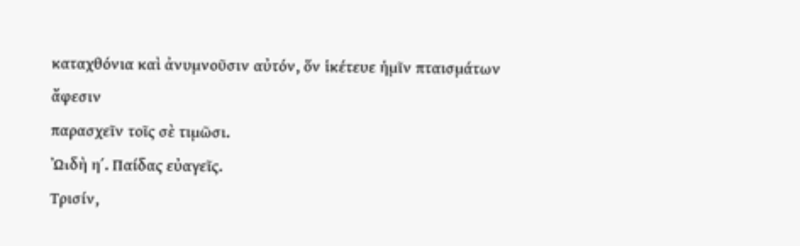καταχθόνια καὶ ἀνυμνοῦσιν αὐτόν, ὅν ἱκέτευε ἡμῖν πταισμάτων ἄφεσιν
παρασχεῖν τοῖς σὲ τιμῶσι.
ᾨδὴ η΄. Παίδας εὐαγεῖς.
Τρισίν,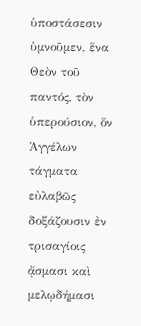ὑποστάσεσιν ὑμνοῦμεν, ἕνα Θεὸν τοῦ παντός, τὸν ὑπερούσιον, ὅν Ἀγγέλων
τάγματα εὐλαβῶς δοξάζουσιν ἐν τρισαγίοις ᾄσμασι καὶ μελῳδήμασι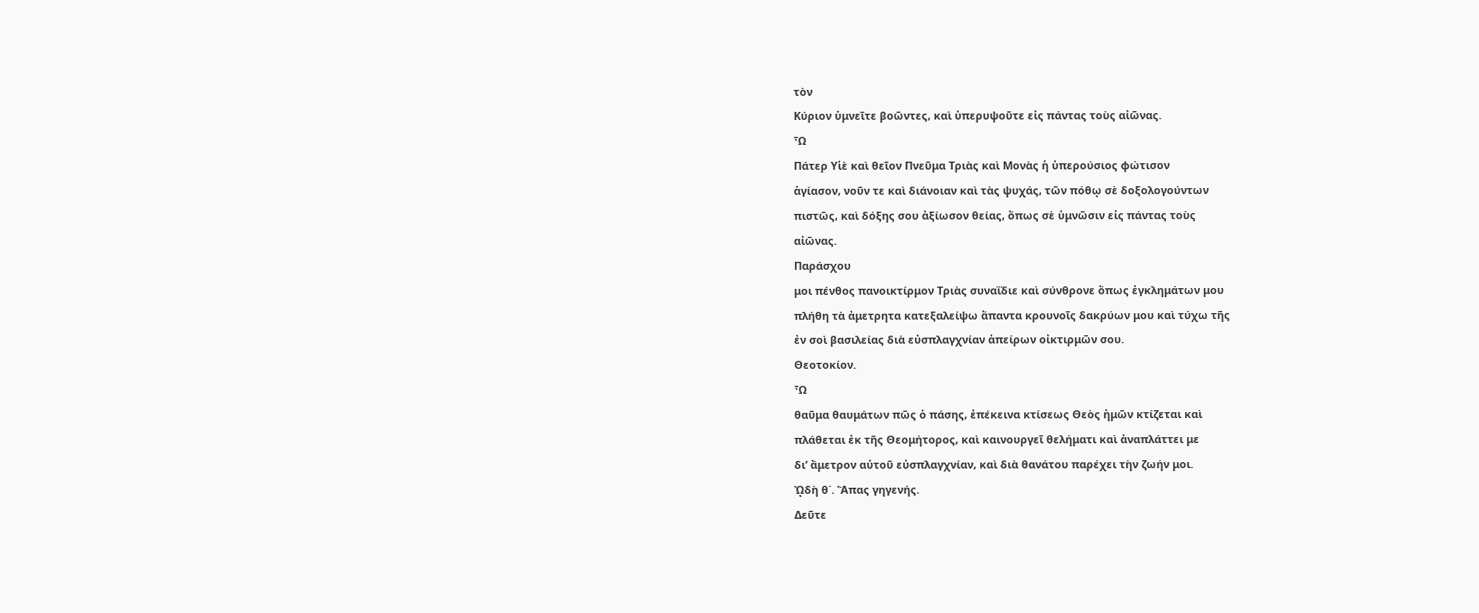τὸν
Κύριον ὑμνεῖτε βοῶντες, καὶ ὑπερυψοῦτε εἰς πάντας τοὺς αἰῶνας.
Ὦ
Πάτερ Υἱὲ καὶ θεῖον Πνεῦμα Τριὰς καὶ Μονὰς ἡ ὑπερούσιος φώτισον
ἁγίασον, νοῦν τε καὶ διάνοιαν καὶ τὰς ψυχάς, τῶν πόθῳ σὲ δοξολογούντων
πιστῶς, καὶ δόξης σου ἀξίωσον θείας, ὅπως σὲ ὑμνῶσιν εἰς πάντας τοὺς
αἰῶνας.
Παράσχου
μοι πένθος πανοικτίρμον Τριὰς συναΐδιε καὶ σύνθρονε ὅπως ἐγκλημάτων μου
πλήθη τὰ ἀμετρητα κατεξαλείψω ἅπαντα κρουνοῖς δακρύων μου καὶ τύχω τῆς
ἐν σοὶ βασιλείας διὰ εὐσπλαγχνίαν ἀπείρων οἰκτιρμῶν σου.
Θεοτοκίον.
Ὦ
θαῦμα θαυμάτων πῶς ὁ πάσης, ἐπέκεινα κτίσεως Θεὸς ἡμῶν κτίζεται καὶ
πλάθεται ἐκ τῆς Θεομήτορος, καὶ καινουργεῖ θελήματι καὶ ἀναπλάττει με
δι’ ἄμετρον αὐτοῦ εὐσπλαγχνίαν, καὶ διὰ θανάτου παρέχει τὴν ζωήν μοι.
ᾨδὴ θ΄. Ἅπας γηγενής.
Δεῦτε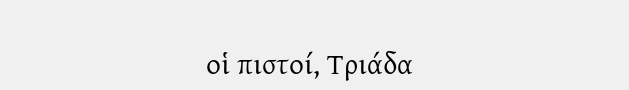οἱ πιστοί, Τριάδα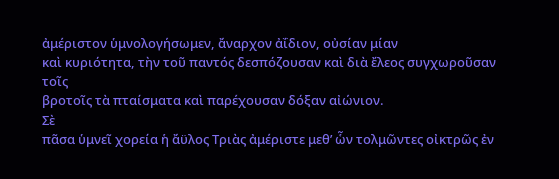ἀμέριστον ὑμνολογήσωμεν, ἄναρχον ἀΐδιον, οὐσίαν μίαν
καὶ κυριότητα, τὴν τοῦ παντός δεσπόζουσαν καὶ διὰ ἔλεος συγχωροῦσαν τοῖς
βροτοῖς τὰ πταίσματα καὶ παρέχουσαν δόξαν αἰώνιον.
Σὲ
πᾶσα ὑμνεῖ χορεία ἡ ἄϋλος Τριὰς ἀμέριστε μεθ’ ὧν τολμῶντες οἰκτρῶς ἐν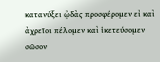κατανύξει ᾠδὰς προσφέρομεν εἰ καὶ ἀχρεῖοι πέλομεν καὶ ἱκετεύσομεν σῶσον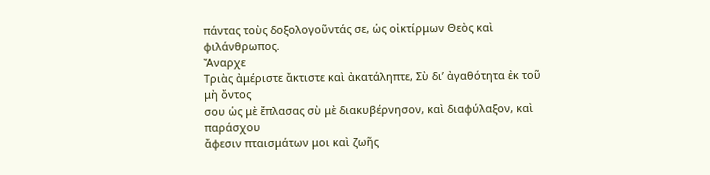πάντας τοὺς δοξολογοῦντάς σε, ὡς οἰκτίρμων Θεὸς καὶ φιλάνθρωπος.
Ἄναρχε
Τριὰς ἀμέριστε ἄκτιστε καὶ ἀκατάληπτε, Σὺ δι’ ἀγαθότητα ἐκ τοῦ μὴ ὄντος
σου ὡς μὲ ἔπλασας σὺ μὲ διακυβέρνησον, καὶ διαφύλαξον, καὶ παράσχου
ἄφεσιν πταισμάτων μοι καὶ ζωῆς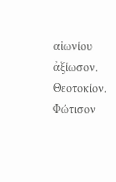αἰωνίου ἀξίωσον.
Θεοτοκίον.
Φώτισον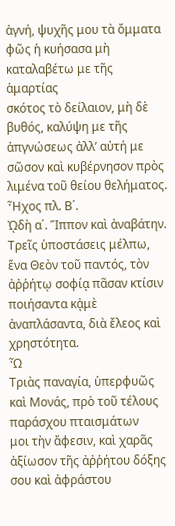ἁγνή, ψυχῆς μου τὰ ὄμματα φῶς ἡ κυήσασα μὴ καταλαβέτω με τῆς ἁμαρτίας
σκότος τὸ δείλαιον, μὴ δὲ βυθός, καλύψη με τῆς ἀπγνώσεως ἀλλ’ αὐτή με
σῶσον καὶ κυβέρνησον πρὸς λιμένα τοῦ θείου θελήματος.
Ἦχος πλ. Β΄.
ᾨδὴ α΄. Ἵππον καὶ ἀναβάτην.
Τρεῖς ὑποστάσεις μέλπω, ἕνα Θεὸν τοῦ παντός, τὸν ἀῤῥήτῳ σοφίᾳ πᾶσαν κτίσιν ποιήσαντα κᾀμὲ ἀναπλάσαντα, διὰ ἔλεος καὶ χρηστότητα.
Ὦ
Τριὰς παναγία, ὑπερφυῶς καὶ Μονάς, πρὸ τοῦ τέλους παράσχου πταισμάτων
μοι τὴν ἄφεσιν, καὶ χαρᾶς ἀξίωσον τῆς ἀῤῥήτου δόξης σου καὶ ἀφράστου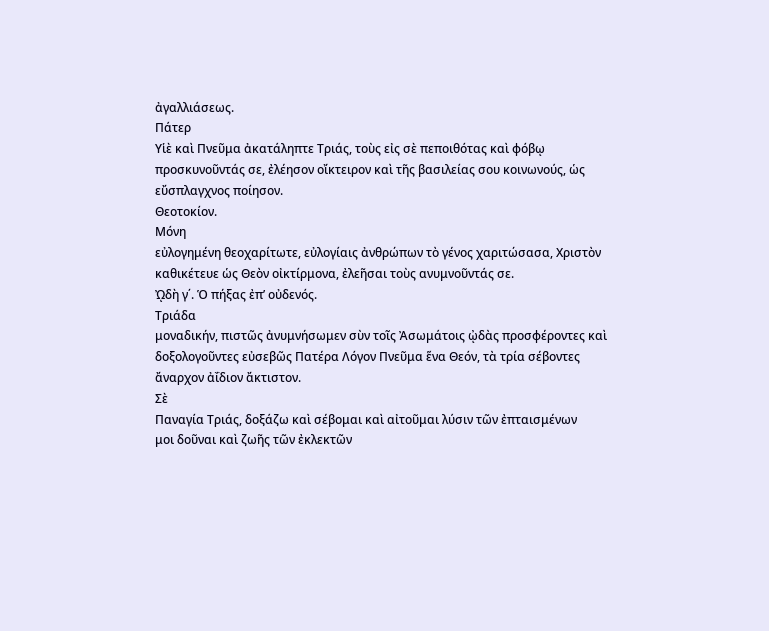ἀγαλλιάσεως.
Πάτερ
Υἱὲ καὶ Πνεῦμα ἀκατάληπτε Τριάς, τοὺς εἰς σὲ πεποιθότας καὶ φόβῳ
προσκυνοῦντάς σε, ἐλέησον οἴκτειρον καὶ τῆς βασιλείας σου κοινωνούς, ὡς
εὔσπλαγχνος ποίησον.
Θεοτοκίον.
Μόνη
εὐλογημένη θεοχαρίτωτε, εὐλογίαις ἀνθρώπων τὸ γένος χαριτώσασα, Χριστὸν
καθικέτευε ὡς Θεὸν οἰκτίρμονα, ἐλεῆσαι τοὺς ανυμνοῦντάς σε.
ᾨδὴ γ΄. Ὁ πήξας ἐπ’ οὐδενός.
Τριάδα
μοναδικήν, πιστῶς ἀνυμνήσωμεν σὺν τοῖς Ἀσωμάτοις ᾠδὰς προσφέροντες καὶ
δοξολογοῦντες εὐσεβῶς Πατέρα Λόγον Πνεῦμα ἕνα Θεόν, τὰ τρία σέβοντες
ἄναρχον ἀΐδιον ἄκτιστον.
Σὲ
Παναγία Τριάς, δοξάζω καὶ σέβομαι καὶ αἰτοῦμαι λύσιν τῶν ἐπταισμένων
μοι δοῦναι καὶ ζωῆς τῶν ἐκλεκτῶν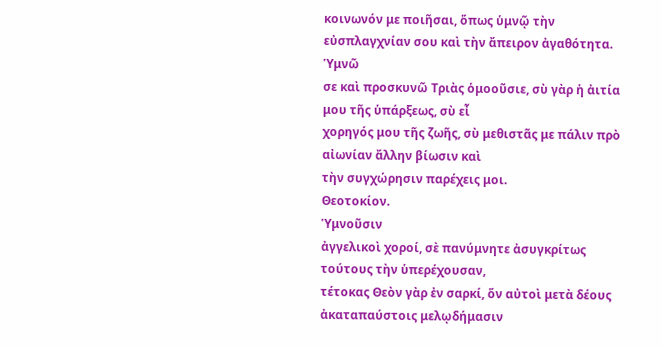κοινωνόν με ποιῆσαι, ὅπως ὑμνῷ τὴν
εὐσπλαγχνίαν σου καὶ τὴν ἄπειρον ἀγαθότητα.
Ὑμνῶ
σε καὶ προσκυνῶ Τριὰς ὁμοοῦσιε, σὺ γὰρ ἡ ἀιτία μου τῆς ὑπάρξεως, σὺ εἶ
χορηγός μου τῆς ζωῆς, σὺ μεθιστᾶς με πάλιν πρὸ αἰωνίαν ἄλλην βίωσιν καὶ
τὴν συγχώρησιν παρέχεις μοι.
Θεοτοκίον.
Ὑμνοῦσιν
ἀγγελικοὶ χοροί, σὲ πανύμνητε ἀσυγκρίτως τούτους τὴν ὑπερέχουσαν,
τέτοκας Θεὸν γὰρ ἐν σαρκί, ὅν αὐτοὶ μετὰ δέους ἀκαταπαύστοις μελῳδήμασιν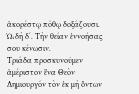ἀκορέστῳ πόθῳ δοξάζουσι.
ᾨδὴ δ΄. Τὴν θείαν ἐννοήσας σου κένωσιν.
Τριάδα προσκυνοῦμεν ἀμέριστον ἕνα Θεὸν Δημιουργόν τὸν ἐκ μὴ ὄντων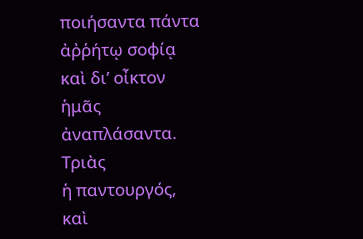ποιήσαντα πάντα ἀῤῥήτῳ σοφίᾳ καὶ δι’ οἶκτον ἡμᾶς ἀναπλάσαντα.
Τριὰς
ἡ παντουργός, καὶ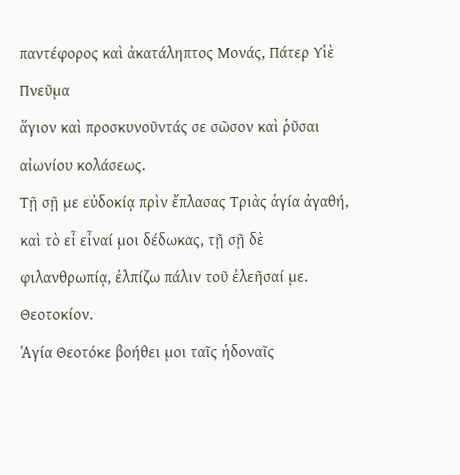παντέφορος καὶ ἀκατάληπτος Μονάς, Πάτερ Υἱὲ Πνεῦμα
ἅγιον καὶ προσκυνοῦντάς σε σῶσον καὶ ῥῦσαι αἰωνίου κολάσεως.
Τῇ σῇ με εὐδοκίᾳ πρὶν ἔπλασας Τριὰς ἁγία ἀγαθή, καὶ τὸ εἶ εἶναί μοι δέδωκας, τῇ σῇ δὲ φιλανθρωπίᾳ, ἐλπίζω πάλιν τοῦ ἐλεῆσαί με.
Θεοτοκίον.
Ἁγία Θεοτόκε βοήθει μοι ταῖς ἡδοναῖς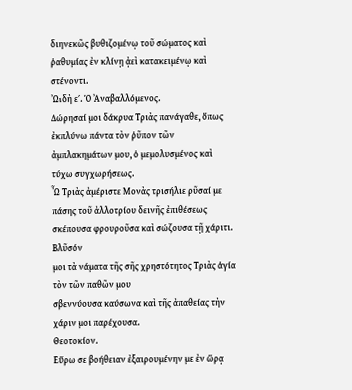διηνεκῶς βυθιζομένῳ τοῦ σώματος καὶ ῥαθυμίας ἐν κλίνῃ ᾀεὶ κατακειμένῳ καὶ στένοντι.
ᾨδὴ ε΄. Ὁ Ἀναβαλλόμενος.
Δώρησαί μοι δάκρυα Τριὰς πανάγαθε, ὅπως ἐκπλύνω πάντα τὸν ῥῦπον τῶν ἀμπλακημάτων μου, ὁ μεμολυσμένος καὶ τύχω συγχωρήσεως.
Ὦ Τριὰς ἀμέριστε Μονὰς τρισήλιε ρῦσαί με πάσης τοῦ ἀλλοτρίου δεινῆς ἐπιθέσεως σκέπουσα φρουροῦσα καὶ σώζουσα τῇ χάριτι.
Βλῦσόν
μοι τὰ νάματα τῆς σῆς χρηστότητος Τριὰς ἁγία τὸν τῶν παθῶν μου
σβεννύουσα καύσωνα καὶ τῆς ἀπαθείας τὴν χάριν μοι παρέχουσα.
Θεοτοκίον.
Εὕρω σε βοήθειαν ἐξαιρουμένην με ἐν ὥρᾳ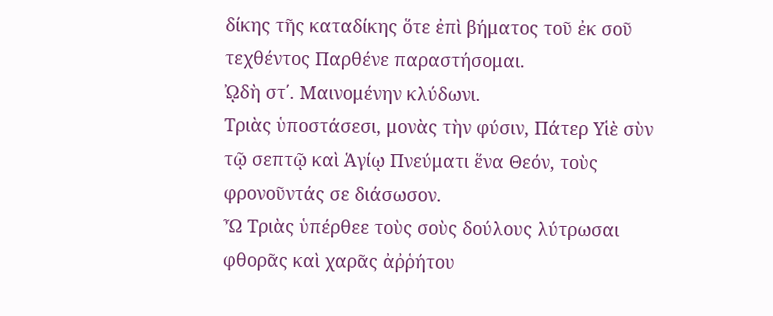δίκης τῆς καταδίκης ὅτε ἐπὶ βήματος τοῦ ἐκ σοῦ τεχθέντος Παρθένε παραστήσομαι.
ᾨδὴ στ΄. Μαινομένην κλύδωνι.
Τριὰς ὑποστάσεσι, μονὰς τὴν φύσιν, Πάτερ Υἱὲ σὺν τῷ σεπτῷ καὶ Ἁγίῳ Πνεύματι ἕνα Θεόν, τοὺς φρονοῦντάς σε διάσωσον.
Ὦ Τριὰς ὑπέρθεε τοὺς σοὺς δούλους λύτρωσαι φθορᾶς καὶ χαρᾶς ἀῤῥήτου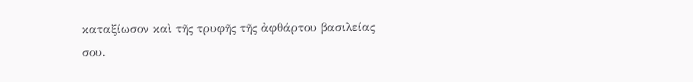καταξίωσον καὶ τῆς τρυφῆς τῆς ἀφθάρτου βασιλείας σου.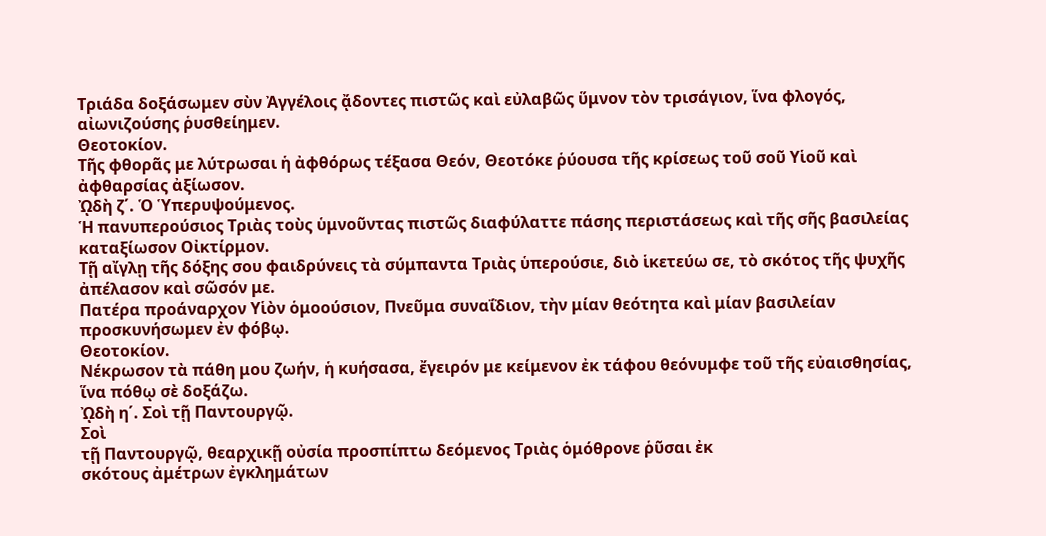Τριάδα δοξάσωμεν σὺν Ἀγγέλοις ᾄδοντες πιστῶς καὶ εὐλαβῶς ὕμνον τὸν τρισάγιον, ἵνα φλογός, αἰωνιζούσης ῥυσθείημεν.
Θεοτοκίον.
Τῆς φθορᾶς με λύτρωσαι ἡ ἀφθόρως τέξασα Θεόν, Θεοτόκε ῥύουσα τῆς κρίσεως τοῦ σοῦ Υἱοῦ καὶ ἀφθαρσίας ἀξίωσον.
ᾨδὴ ζ΄. Ὁ Ὑπερυψούμενος.
Ἡ πανυπερούσιος Τριὰς τοὺς ὑμνοῦντας πιστῶς διαφύλαττε πάσης περιστάσεως καὶ τῆς σῆς βασιλείας καταξίωσον Οἰκτίρμον.
Τῇ αἴγλῃ τῆς δόξης σου φαιδρύνεις τὰ σύμπαντα Τριὰς ὑπερούσιε, διὸ ἱκετεύω σε, τὸ σκότος τῆς ψυχῆς ἀπέλασον καὶ σῶσόν με.
Πατέρα προάναρχον Υἱὸν ὁμοούσιον, Πνεῦμα συναΐδιον, τὴν μίαν θεότητα καὶ μίαν βασιλείαν προσκυνήσωμεν ἐν φόβῳ.
Θεοτοκίον.
Νέκρωσον τὰ πάθη μου ζωήν, ἡ κυήσασα, ἔγειρόν με κείμενον ἐκ τάφου θεόνυμφε τοῦ τῆς εὐαισθησίας, ἵνα πόθῳ σὲ δοξάζω.
ᾨδὴ η΄. Σοὶ τῇ Παντουργῷ.
Σοὶ
τῇ Παντουργῷ, θεαρχικῇ οὐσία προσπίπτω δεόμενος Τριὰς ὁμόθρονε ῥῦσαι ἐκ
σκότους ἀμέτρων ἐγκλημάτων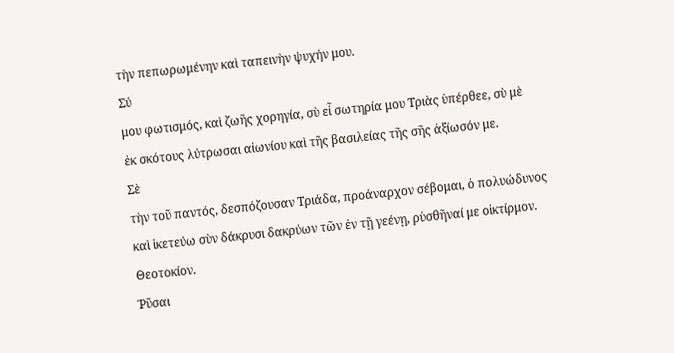τὴν πεπωρωμένην καὶ ταπεινὴν ψυχήν μου.
Σύ
μου φωτισμός, καὶ ζωῆς χορηγία, σὺ εἶ σωτηρία μου Τριὰς ὑπέρθεε, σὺ μὲ
ἐκ σκότους λύτρωσαι αἰωνίου καὶ τῆς βασιλείας τῆς σῆς ἀξίωσόν με.
Σὲ
τὴν τοῦ παντός, δεσπόζουσαν Τριάδα, προάναρχον σέβομαι, ὁ πολυώδυνος
καὶ ἱκετεύω σὺν δάκρυσι δακρύων τῶν ἐν τῇ γεένῃ, ρὑσθῆναί με οἰκτίρμον.
Θεοτοκίον.
Ῥῦσαι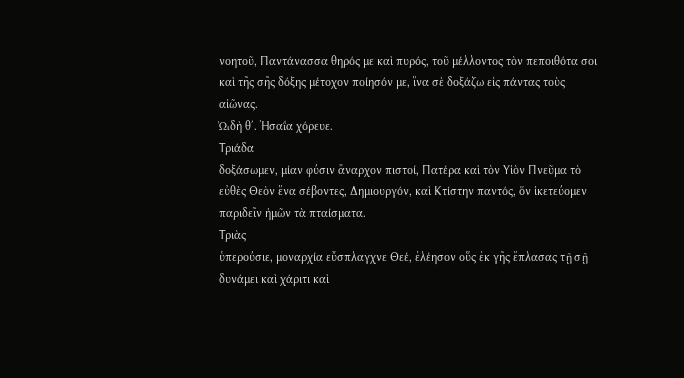νοητοῦ, Παντάνασσα θηρός με καὶ πυρός, τοῦ μέλλοντος τὸν πεποιθότα σοι
καὶ τῆς σῆς δόξης μέτοχον ποίησόν με, ἵνα σὲ δοξάζω εἰς πάντας τοὺς
αἰῶνας.
ᾨδὴ θ΄. Ἠσαΐα χόρευε.
Τριάδα
δοξάσωμεν, μίαν φύσιν ἄναρχον πιστοί, Πατέρα καὶ τὸν Υἱὸν Πνεῦμα τὸ
εὐθὲς Θεὸν ἕνα σέβοντες, Δημιουργόν, καὶ Κτίστην παντός, ὅν ἱκετεύομεν
παριδεῖν ἡμῶν τὰ πταίσματα.
Τριὰς
ὑπερούσιε, μοναρχία εὔσπλαγχνε Θεέ, ἐλέησον οὕς ἐκ γῆς ἔπλασας τῇ σῇ
δυνάμει καὶ χάριτι καὶ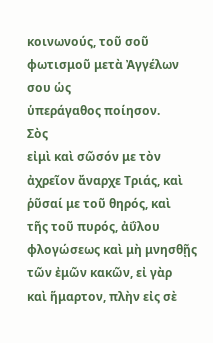κοινωνούς, τοῦ σοῦ φωτισμοῦ μετὰ Ἀγγέλων σου ὡς
ὑπεράγαθος ποίησον.
Σὸς
εἰμὶ καὶ σῶσόν με τὸν ἀχρεῖον ἄναρχε Τριάς, καὶ ῥῦσαί με τοῦ θηρός, καὶ
τῆς τοῦ πυρός, ἀΰλου φλογώσεως καὶ μὴ μνησθῇς τῶν ἐμῶν κακῶν, εἰ γὰρ
καὶ ἥμαρτον, πλὴν εἰς σὲ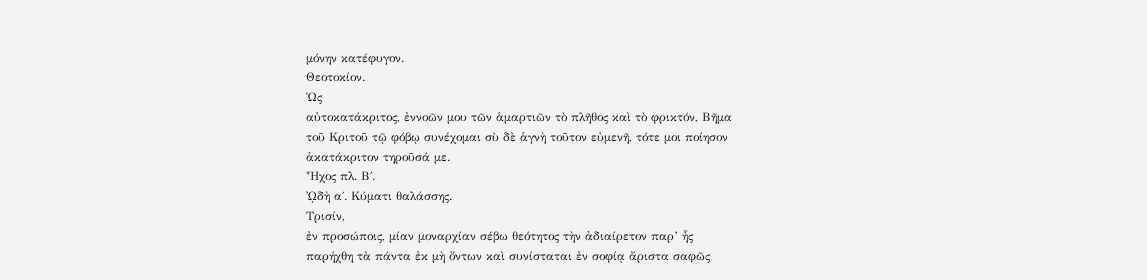μόνην κατέφυγον.
Θεοτοκίον.
Ὡς
αὐτοκατάκριτος, ἐννοῶν μου τῶν ἁμαρτιῶν τὸ πλῆθος καὶ τὸ φρικτόν, Βῆμα
τοῦ Κριτοῦ τῷ φόβῳ συνέχομαι σὺ δὲ ἁγνὴ τοῦτον εὐμενῆ, τότε μοι ποίησον
ἀκατάκριτον τηροῦσά με.
Ἦχος πλ. Β΄.
ᾨδὴ α΄. Κύματι θαλάσσης.
Τρισίν,
ἐν προσώποις, μίαν μοναρχίαν σέβω θεότητος τὴν ἀδιαίρετον παρ’ ἧς
παρήχθη τὰ πάντα ἐκ μὴ ὄντων καὶ συνίσταται ἐν σοφίᾳ ἄριστα σαφῶς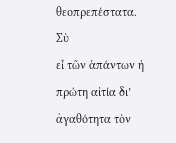θεοπρεπέστατα.
Σὺ
εἶ τῶν ἁπάντων ἡ πρώτη αἰτία δι’ ἀγαθότητα τὸν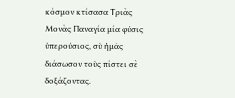κόσμον κτίσασα Τριὰς
Μονὰς Παναγία μία φύσις ὑπερούσιος, σὺ ἡμᾶς διάσωσον τοὺς πίστει σὲ
δοξάζοντας.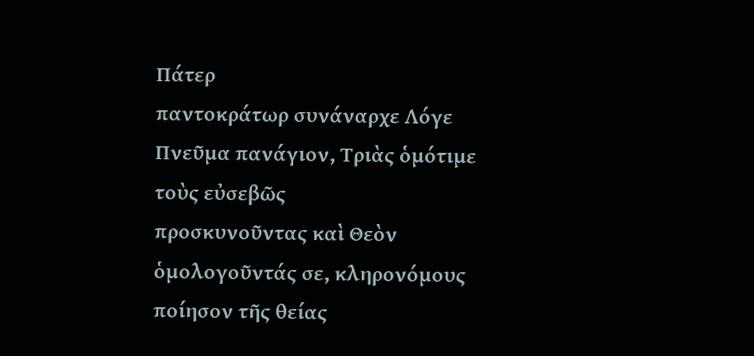Πάτερ
παντοκράτωρ συνάναρχε Λόγε Πνεῦμα πανάγιον, Τριὰς ὁμότιμε τοὺς εὐσεβῶς
προσκυνοῦντας καὶ Θεὸν ὁμολογοῦντάς σε, κληρονόμους ποίησον τῆς θείας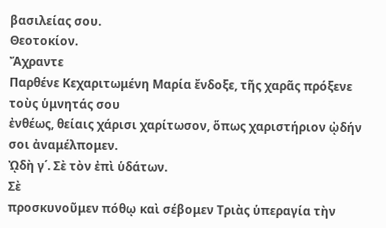βασιλείας σου.
Θεοτοκίον.
Ἄχραντε
Παρθένε Κεχαριτωμένη Μαρία ἔνδοξε, τῆς χαρᾶς πρόξενε τοὺς ὑμνητάς σου
ἐνθέως, θείαις χάρισι χαρίτωσον, ὅπως χαριστήριον ᾠδήν σοι ἀναμέλπομεν.
ᾨδὴ γ΄. Σὲ τὸν ἐπὶ ὑδάτων.
Σὲ
προσκυνοῦμεν πόθῳ καὶ σέβομεν Τριὰς ὑπεραγία τὴν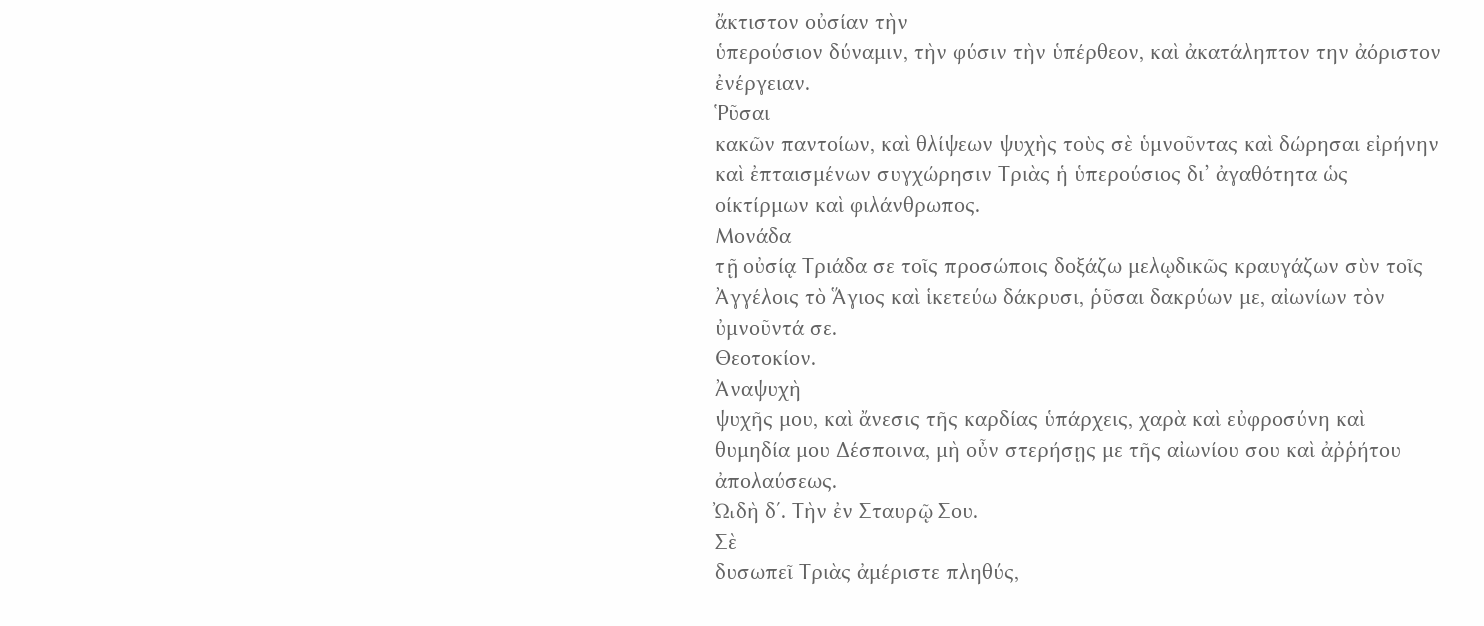ἄκτιστον οὐσίαν τὴν
ὑπερούσιον δύναμιν, τὴν φύσιν τὴν ὑπέρθεον, καὶ ἀκατάληπτον την ἀόριστον
ἐνέργειαν.
Ῥῦσαι
κακῶν παντοίων, καὶ θλίψεων ψυχὴς τοὺς σὲ ὑμνοῦντας καὶ δώρησαι εἰρήνην
καὶ ἐπταισμένων συγχώρησιν Τριὰς ἡ ὑπερούσιος δι’ ἀγαθότητα ὡς
οίκτίρμων καὶ φιλάνθρωπος.
Μονάδα
τῇ οὐσίᾳ Τριάδα σε τοῖς προσώποις δοξάζω μελῳδικῶς κραυγάζων σὺν τοῖς
Ἀγγέλοις τὸ Ἅγιος καὶ ἱκετεύω δάκρυσι, ῥῦσαι δακρύων με, αἰωνίων τὸν
ὐμνοῦντά σε.
Θεοτοκίον.
Ἀναψυχὴ
ψυχῆς μου, καὶ ἄνεσις τῆς καρδίας ὑπάρχεις, χαρὰ καὶ εὐφροσύνη καὶ
θυμηδία μου Δέσποινα, μὴ οὖν στερήσῃς με τῆς αἰωνίου σου καὶ ἀῤῥήτου
ἀπολαύσεως.
ᾨδὴ δ΄. Τὴν ἐν Σταυρῷ Σου.
Σὲ
δυσωπεῖ Τριὰς ἀμέριστε πληθύς,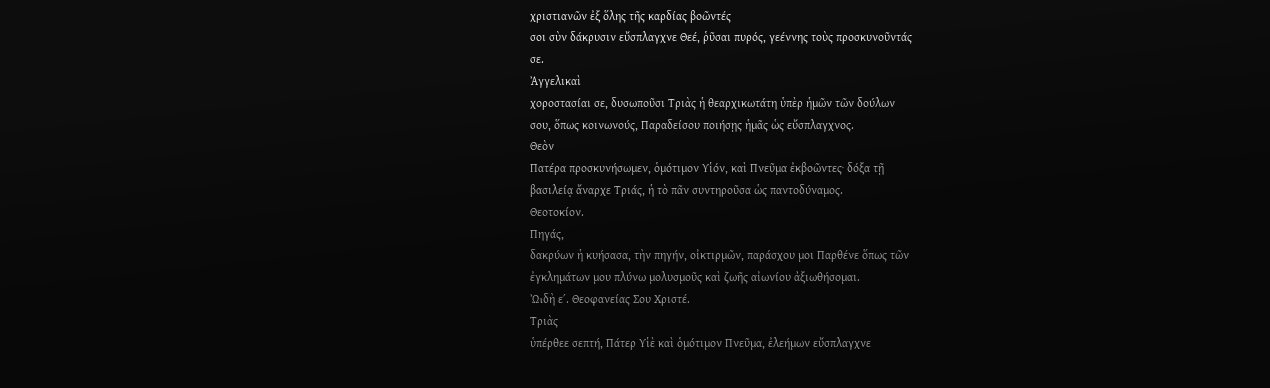χριστιανῶν ἐξ ὅλης τῆς καρδίας βοῶντές
σοι σὺν δάκρυσιν εὔσπλαγχνε Θεέ, ῥῦσαι πυρός, γεέννης τοὺς προσκυνοῦντάς
σε.
Ἀγγελικαὶ
χοροστασίαι σε, δυσωποῦσι Τριὰς ἡ θεαρχικωτάτη ὑπὲρ ἡμῶν τῶν δούλων
σου, ὅπως κοινωνούς, Παραδείσου ποιήσῃς ἡμᾶς ὡς εὔσπλαγχνος.
Θεὸν
Πατέρα προσκυνήσωμεν, ὁμότιμον Υἱόν, καὶ Πνεῦμα ἐκβοῶντες· δόξα τῇ
βασιλείᾳ ἄναρχε Τριάς, ἡ τὸ πᾶν συντηροῦσα ὡς παντοδύναμος.
Θεοτοκίον.
Πηγάς,
δακρύων ἡ κυήσασα, τὴν πηγήν, οἰκτιρμῶν, παράσχου μοι Παρθένε ὅπως τῶν
ἐγκλημάτων μου πλύνω μολυσμοῦς καὶ ζωῆς αἰωνίου ἀξιωθήσομαι.
ᾨδὴ ε΄. Θεοφανείας Σου Χριστέ.
Τριὰς
ὑπέρθεε σεπτή, Πάτερ Υἱὲ καὶ ὁμότιμον Πνεῦμα, ἐλεήμων εὔσπλαγχνε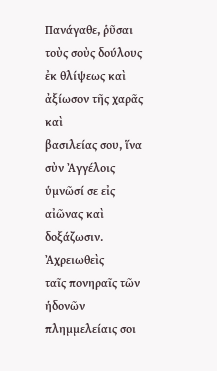Πανάγαθε, ῥῦσαι τοὺς σοὺς δούλους ἐκ θλίψεως καὶ ἀξίωσον τῆς χαρᾶς καὶ
βασιλείας σου, ἵνα σὺν Ἀγγέλοις ὑμνῶσί σε εἰς αἰῶνας καὶ δοξάζωσιν.
Ἀχρειωθεὶς
ταῖς πονηραῖς τῶν ἡδονῶν πλημμελείαις σοι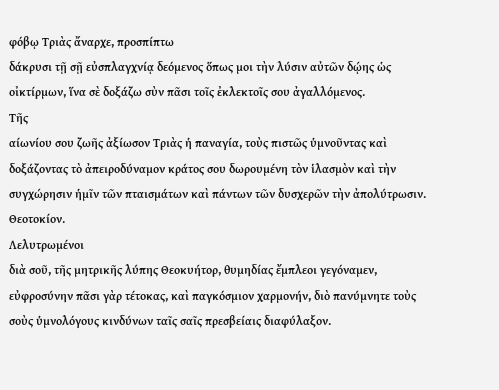φόβῳ Τριὰς ἄναρχε, προσπίπτω
δάκρυσι τῇ σῇ εὐσπλαγχνίᾳ δεόμενος ὅπως μοι τὴν λύσιν αὐτῶν δῴης ὡς
οἰκτίρμων, ἵνα σὲ δοξάζω σὺν πᾶσι τοῖς ἐκλεκτοῖς σου ἀγαλλόμενος.
Τῆς
αίωνίου σου ζωῆς ἀξίωσον Τριὰς ἡ παναγία, τοὺς πιστῶς ὑμνοῦντας καὶ
δοξάζοντας τὸ ἀπειροδύναμον κράτος σου δωρουμένη τὸν ἱλασμὸν καὶ τὴν
συγχώρησιν ἡμῖν τῶν πταισμάτων καὶ πάντων τῶν δυσχερῶν τὴν ἀπολύτρωσιν.
Θεοτοκίον.
Λελυτρωμένοι
διὰ σοῦ, τῆς μητρικῆς λύπης Θεοκυήτορ, θυμηδίας ἔμπλεοι γεγόναμεν,
εὐφροσύνην πᾶσι γὰρ τέτοκας, καὶ παγκόσμιον χαρμονήν, διὸ πανύμνητε τοὺς
σοὺς ὑμνολόγους κινδύνων ταῖς σαῖς πρεσβείαις διαφύλαξον.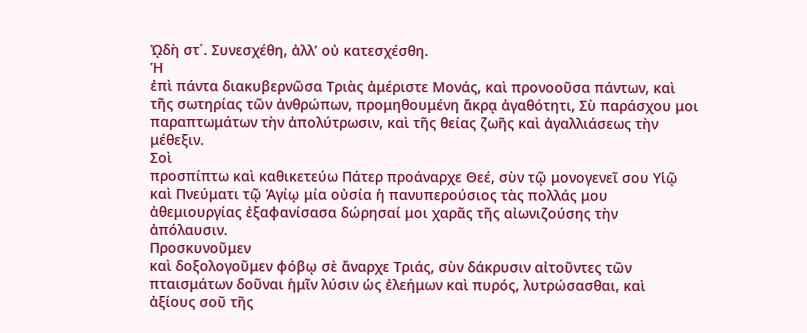ᾨδὴ στ΄. Συνεσχέθη, ἀλλ’ οὐ κατεσχέσθη.
Ἡ
ἐπὶ πάντα διακυβερνῶσα Τριὰς ἀμέριστε Μονάς, καὶ προνοοῦσα πάντων, καὶ
τῆς σωτηρίας τῶν ἀνθρώπων, προμηθουμένη ἄκρᾳ ἀγαθότητι, Σὺ παράσχου μοι
παραπτωμάτων τὴν ἀπολύτρωσιν, καὶ τῆς θείας ζωῆς καὶ ἀγαλλιάσεως τὴν
μέθεξιν.
Σοὶ
προσπίπτω καὶ καθικετεύω Πάτερ προάναρχε Θεέ, σὺν τῷ μονογενεῖ σου Υἱῷ
καὶ Πνεύματι τῷ Ἁγίῳ μία οὐσία ἡ πανυπερούσιος τὰς πολλάς μου
ἀθεμιουργίας ἐξαφανίσασα δώρησαί μοι χαρᾶς τῆς αἰωνιζούσης τὴν
ἀπόλαυσιν.
Προσκυνοῦμεν
καὶ δοξολογοῦμεν φόβῳ σὲ ἄναρχε Τριάς, σὺν δάκρυσιν αἰτοῦντες τῶν
πταισμάτων δοῦναι ἡμῖν λύσιν ὡς ἐλεήμων καὶ πυρός, λυτρώσασθαι, καὶ
ἀξίους σοῦ τῆς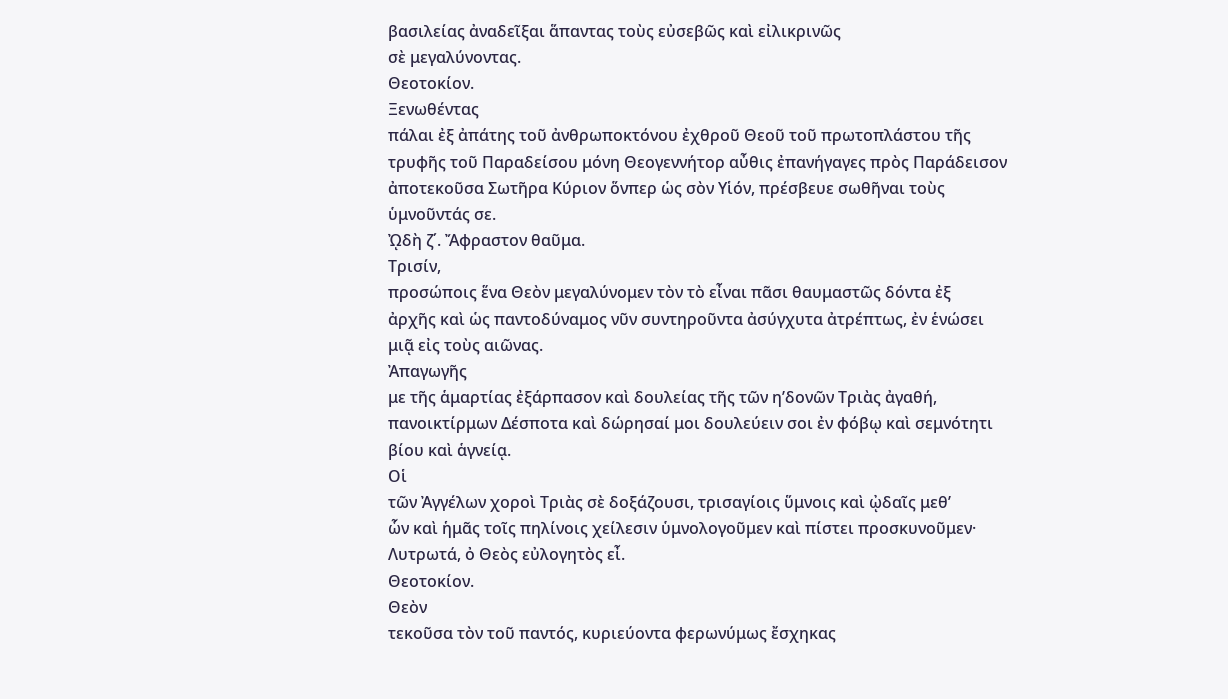βασιλείας ἀναδεῖξαι ἅπαντας τοὺς εὐσεβῶς καὶ εἰλικρινῶς
σὲ μεγαλύνοντας.
Θεοτοκίον.
Ξενωθέντας
πάλαι ἐξ ἀπάτης τοῦ ἀνθρωποκτόνου ἐχθροῦ Θεοῦ τοῦ πρωτοπλάστου τῆς
τρυφῆς τοῦ Παραδείσου μόνη Θεογεννήτορ αὖθις ἐπανήγαγες πρὸς Παράδεισον
ἀποτεκοῦσα Σωτῆρα Κύριον ὅνπερ ὡς σὸν Υἱόν, πρέσβευε σωθῆναι τοὺς
ὑμνοῦντάς σε.
ᾨδὴ ζ΄. Ἄφραστον θαῦμα.
Τρισίν,
προσώποις ἕνα Θεὸν μεγαλύνομεν τὸν τὸ εἶναι πᾶσι θαυμαστῶς δόντα ἐξ
ἀρχῆς καὶ ὡς παντοδύναμος νῦν συντηροῦντα ἀσύγχυτα ἀτρέπτως, ἐν ἑνώσει
μιᾷ εἰς τοὺς αιῶνας.
Ἀπαγωγῆς
με τῆς ἁμαρτίας ἐξάρπασον καὶ δουλείας τῆς τῶν η’δονῶν Τριὰς ἀγαθή,
πανοικτίρμων Δέσποτα καὶ δώρησαί μοι δουλεύειν σοι ἐν φόβῳ καὶ σεμνότητι
βίου καὶ ἁγνείᾳ.
Οἱ
τῶν Ἀγγέλων χοροὶ Τριὰς σὲ δοξάζουσι, τρισαγίοις ὕμνοις καὶ ᾠδαῖς μεθ’
ὧν καὶ ἡμᾶς τοῖς πηλίνοις χείλεσιν ὑμνολογοῦμεν καὶ πίστει προσκυνοῦμεν·
Λυτρωτά, ὀ Θεὸς εὐλογητὸς εἶ.
Θεοτοκίον.
Θεὸν
τεκοῦσα τὸν τοῦ παντός, κυριεύοντα φερωνύμως ἔσχηκας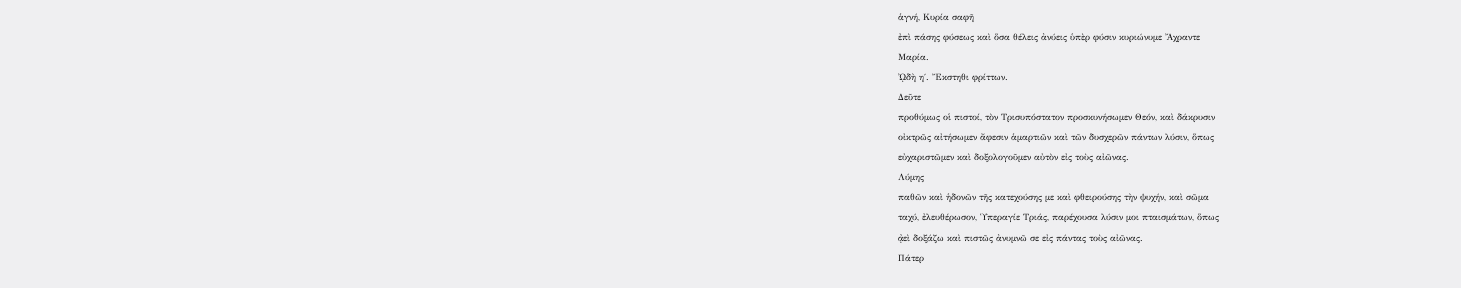ἁγνή, Κυρία σαφῆ
ἐπὶ πάσης φύσεως καὶ ὅσα θέλεις ἀνύεις ὑπὲρ φύσιν κυριώνυμε Ἄχραντε
Μαρία.
ᾨδὴ η΄. Ἔκστηθι φρίττων.
Δεῦτε
προθύμως οἱ πιστοί, τὸν Τρισυπόστατον προσκυνήσωμεν Θεόν, καὶ δάκρυσιν
οἰκτρῶς αἰτήσωμεν ἄφεσιν ἁμαρτιῶν καὶ τῶν δυσχερῶν πάντων λύσιν, ὅπως
εὐχαριστῶμεν καὶ δοξολογοῦμεν αὐτὸν εἰς τοὺς αἰῶνας.
Λύμης
παθῶν καὶ ἡδονῶν τῆς κατεχούσης με καὶ φθειρούσης τὴν ψυχήν, καὶ σῶμα
ταχύ, ἐλευθέρωσον, Ὑπεραγίε Τριάς, παρέχουσα λύσιν μοι πταισμάτων, ὅπως
ᾀεὶ δοξάζω καὶ πιστῶς ἀνυμνῶ σε εἰς πάντας τοὺς αἰῶνας.
Πάτερ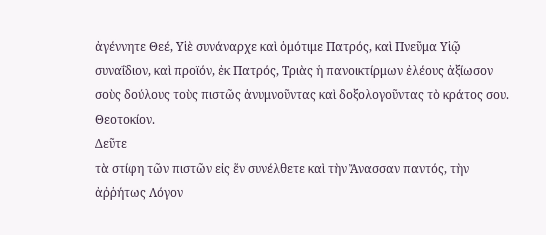ἀγέννητε Θεέ, Υἱὲ συνάναρχε καὶ ὁμότιμε Πατρός, καὶ Πνεῦμα Υἱῷ
συναΐδιον, καὶ προϊόν, ἐκ Πατρός, Τριὰς ἡ πανοικτίρμων ἐλέους ἀξίωσον
σοὺς δούλους τοὺς πιστῶς ἀνυμνοῦντας καὶ δοξολογοῦντας τὸ κράτος σου.
Θεοτοκίον.
Δεῦτε
τὰ στίφη τῶν πιστῶν εἰς ἕν συνέλθετε καὶ τὴν Ἄνασσαν παντός, τὴν
ἀῤῥήτως Λόγον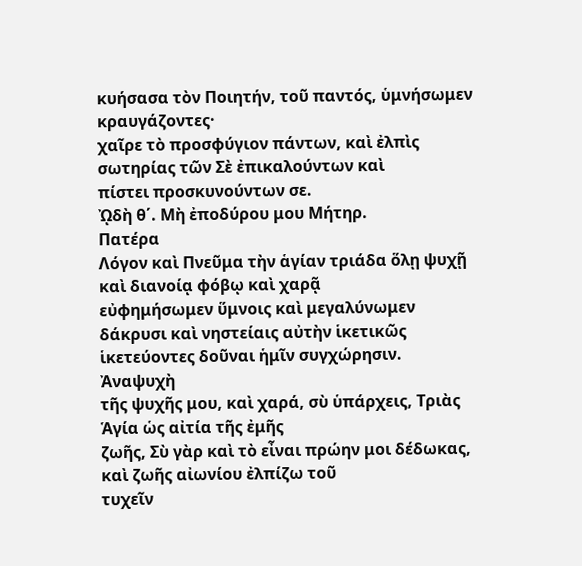κυήσασα τὸν Ποιητήν, τοῦ παντός, ὑμνήσωμεν κραυγάζοντες·
χαῖρε τὸ προσφύγιον πάντων, καὶ ἐλπὶς σωτηρίας τῶν Σὲ ἐπικαλούντων καὶ
πίστει προσκυνούντων σε.
ᾨδὴ θ΄. Μὴ ἐποδύρου μου Μήτηρ.
Πατέρα
Λόγον καὶ Πνεῦμα τὴν ἁγίαν τριάδα ὅλῃ ψυχῇ καὶ διανοίᾳ φόβῳ καὶ χαρᾷ
εὐφημήσωμεν ὕμνοις καὶ μεγαλύνωμεν δάκρυσι καὶ νηστείαις αὐτὴν ἱκετικῶς
ἱκετεύοντες δοῦναι ἡμῖν συγχώρησιν.
Ἀναψυχὴ
τῆς ψυχῆς μου, καὶ χαρά, σὺ ὑπάρχεις, Τριὰς Ἁγία ὡς αἰτία τῆς ἐμῆς
ζωῆς, Σὺ γὰρ καὶ τὸ εἶναι πρώην μοι δέδωκας, καὶ ζωῆς αἰωνίου ἐλπίζω τοῦ
τυχεῖν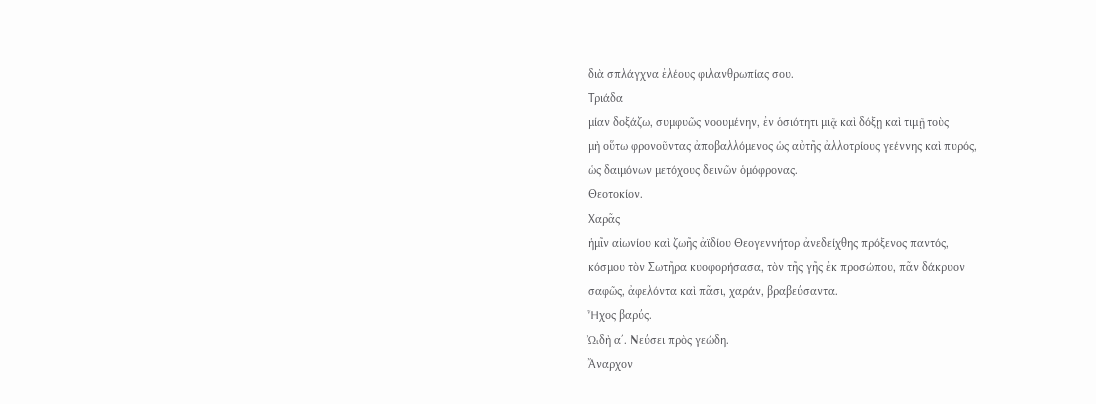διὰ σπλάγχνα ἐλέους φιλανθρωπίας σου.
Τριάδα
μίαν δοξάζω, συμφυῶς νοουμένην, ἐν ὁσιότητι μιᾷ καὶ δόξῃ καὶ τιμῇ τοὺς
μὴ οὕτω φρονοῦντας ἀποβαλλόμενος ὡς αὐτῆς ἀλλοτρίους γεέννης καὶ πυρός,
ὡς δαιμόνων μετόχους δεινῶν ὁμόφρονας.
Θεοτοκίον.
Χαρᾶς
ἡμῖν αἰωνίου καὶ ζωῆς ἀϊδίου Θεογεννήτορ ἀνεδείχθης πρόξενος παντός,
κόσμου τὸν Σωτῆρα κυοφορήσασα, τὸν τῆς γῆς ἐκ προσώπου, πᾶν δάκρυον
σαφῶς, ἀφελόντα καὶ πᾶσι, χαράν, βραβεύσαντα.
Ἦχος βαρύς.
ᾨδὴ α΄. Νεύσει πρὸς γεώδη.
Ἄναρχον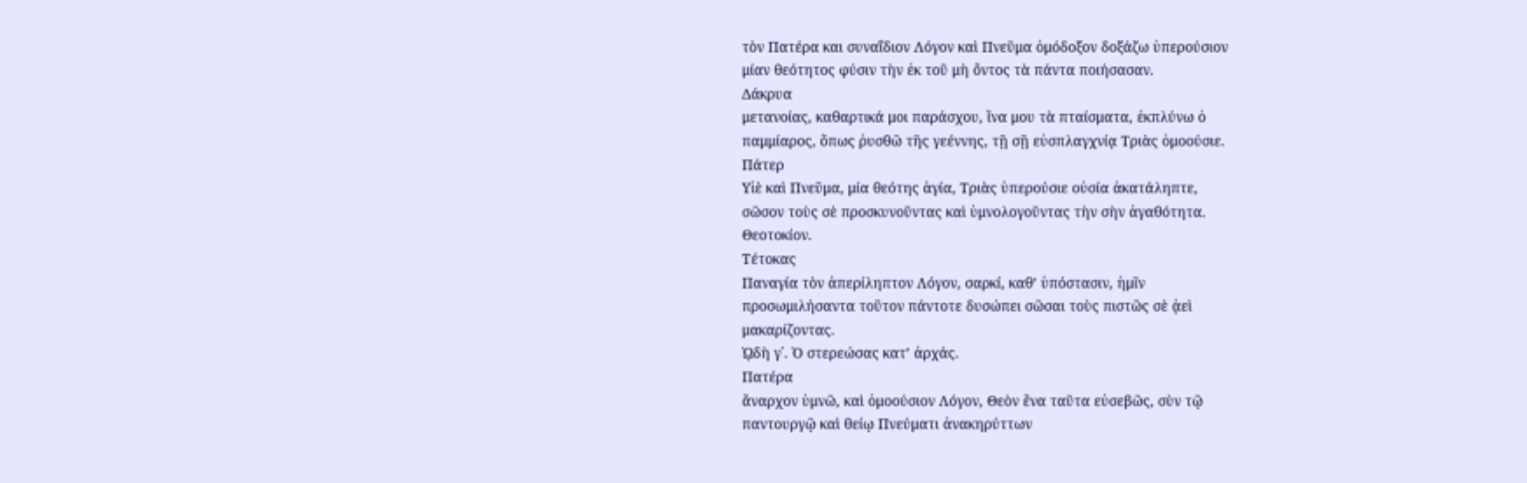τὸν Πατέρα και συναΐδιον Λόγον καὶ Πνεῦμα ὁμόδοξον δοξάζω ὑπερούσιον
μίαν θεότητος φύσιν τὴν ἐκ τοῦ μὴ ὄντος τὰ πάντα ποιήσασαν.
Δάκρυα
μετανοίας, καθαρτικά μοι παράσχου, ἵνα μου τὰ πταίσματα, ἐκπλύνω ὁ
παμμίαρος, ὅπως ῥυσθῶ τῆς γεέννης, τῇ σῇ εὐσπλαγχνίᾳ Τριὰς ὁμοούσιε.
Πάτερ
Υἱὲ καὶ Πνεῦμα, μία θεότης ἁγία, Τριὰς ὑπερούσιε οὐσία ἀκατάληπτε,
σῶσον τοὺς σὲ προσκυνοῦντας καὶ ὑμνολογοῦντας τὴν σὴν ἀγαθότητα.
Θεοτοκίον.
Τέτοκας
Παναγία τὸν ἀπερίληπτον Λόγον, σαρκί, καθ’ ὑπόστασιν, ἡμῖν
προσωμιλήσαντα τοῦτον πάντοτε δυσώπει σῶσαι τοὺς πιστῶς σὲ ᾀεὶ
μακαρίζοντας.
ᾨδὴ γ΄. Ὁ στερεώσας κατ’ ἀρχάς.
Πατέρα
ἄναρχον ὑμνῶ, καὶ ὁμοούσιον Λόγον, Θεὸν ἕνα ταῦτα εὐσεβῶς, σὺν τῷ
παντουργῷ καὶ θείῳ Πνεύματι ἀνακηρύττων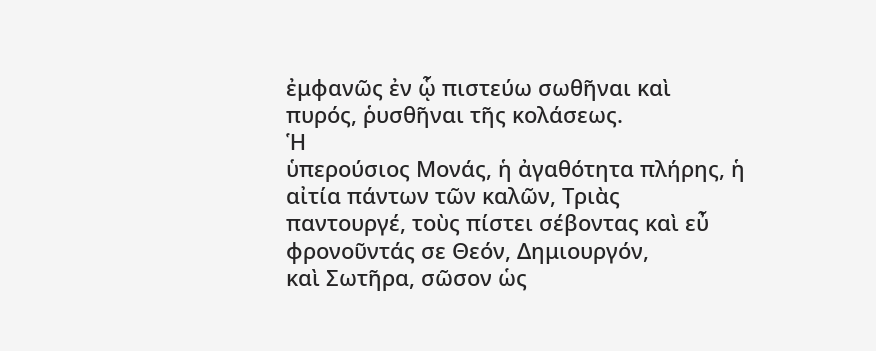ἐμφανῶς ἐν ᾧ πιστεύω σωθῆναι καὶ
πυρός, ῥυσθῆναι τῆς κολάσεως.
Ἡ
ὑπερούσιος Μονάς, ἡ ἀγαθότητα πλήρης, ἡ αἰτία πάντων τῶν καλῶν, Τριὰς
παντουργέ, τοὺς πίστει σέβοντας καὶ εὖ φρονοῦντάς σε Θεόν, Δημιουργόν,
καὶ Σωτῆρα, σῶσον ὡς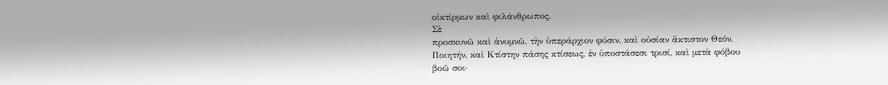οἰκτίρμων καὶ φιλάνθρωπος.
Σὲ
προσκυνῶ καὶ ἀνυμνῶ, τὴν ὑπεράρχιον φύσιν, καὶ οὐσίαν ἄκτιστον Θεόν,
Ποιητήν, καὶ Κτίστην πάσης κτίσεως, ἐν ὑποστάσεσι τρισί, καὶ μετὰ φόβου
βοῶ σοι·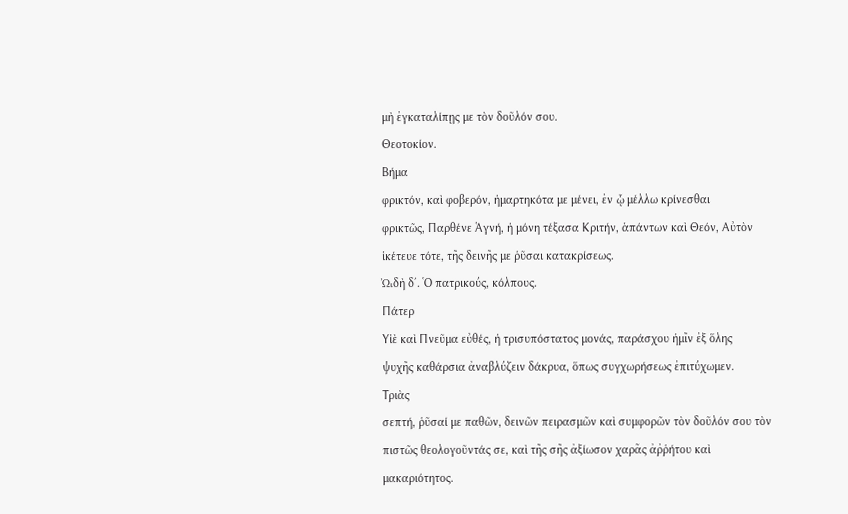μὴ ἐγκαταλίπῃς με τὸν δοῦλόν σου.
Θεοτοκίον.
Βήμα
φρικτόν, καὶ φοβερόν, ἡμαρτηκότα με μένει, ἐν ᾧ μέλλω κρίνεσθαι
φρικτῶς, Παρθένε Ἁγνή, ἡ μόνη τέξασα Κριτήν, ἁπάντων καὶ Θεόν, Αὐτὸν
ἱκέτευε τότε, τῆς δεινῆς με ῥῦσαι κατακρίσεως.
ᾨδὴ δ΄. Ὁ πατρικούς, κόλπους.
Πάτερ
Υἱὲ καὶ Πνεῦμα εὐθές, ἡ τρισυπόστατος μονάς, παράσχου ἡμῖν ἐξ ὅλης
ψυχῆς καθάρσια ἀναβλύζειν δάκρυα, ὅπως συγχωρήσεως ἐπιτύχωμεν.
Τριὰς
σεπτή, ῥῦσαί με παθῶν, δεινῶν πειρασμῶν καὶ συμφορῶν τὸν δοῦλόν σου τὸν
πιστῶς θεολογοῦντάς σε, καὶ τῆς σῆς ἀξίωσον χαρᾶς ἀῤῥήτου καὶ
μακαριότητος.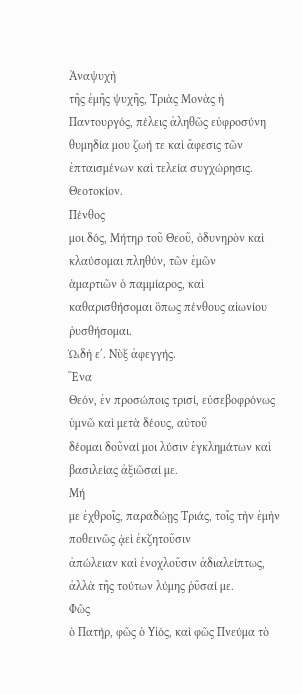Ἀναψυχὴ
τῆς ἐμῆς ψυχῆς, Τριὰς Μονὰς ἡ Παντουργός, πέλεις ἀληθῶς εὐφροσύνη
θυμηδία μου ζωή τε καὶ ἄφεσις τῶν ἐπταισμένων καὶ τελεία συγχώρησις.
Θεοτοκίον.
Πένθος
μοι δός, Μήτηρ τοῦ Θεοῦ, ὀδυνηρὸν καὶ κλαύσομαι πληθύν, τῶν ἐμῶν
ἁμαρτιῶν ὁ παμμίαρος, καὶ καθαρισθήσομαι ὅπως πένθους αἰωνίου
ῥυσθήσομαι.
ᾨδὴ ε΄. Νὺξ ἀφεγγής.
Ἕνα
Θεόν, ἐν προσώποις τρισί, εὐσεβοφρόνως ὑμνῶ καὶ μετὰ δέους, αὐτοῦ
δέομαι δοῦναί μοι λύσιν ἐγκλημάτων καὶ βασιλείας ἀξιῶσαί με.
Μή
με ἐχθροῖς, παραδώῃς Τριάς, τοῖς τὴν ἐμὴν ποθεινῶς ᾀεὶ ἐκζητοῦσιν
ἀπώλειαν καὶ ἐνοχλοῦσιν ἀδιαλείπτως, ἀλλὰ τῆς τούτων λύμης ῥῦσαί με.
Φῶς
ὁ Πατήρ, φῶς ὁ Υἱός, καὶ φῶς Πνεύμα τὸ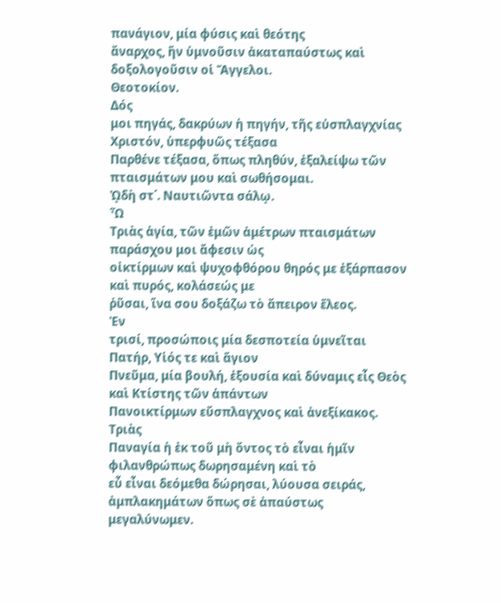πανάγιον, μία φύσις καὶ θεότης
ἄναρχος, ἥν ὑμνοῦσιν ἀκαταπαύστως καὶ δοξολογοῦσιν οἱ Ἄγγελοι.
Θεοτοκίον.
Δός
μοι πηγάς, δακρύων ἡ πηγήν, τῆς εὐσπλαγχνίας Χριστόν, ὑπερφυῶς τέξασα
Παρθένε τέξασα, ὅπως πληθύν, ἐξαλείψω τῶν πταισμάτων μου καὶ σωθήσομαι.
ᾨδὴ στ΄. Ναυτιῶντα σάλῳ.
Ὦ
Τριὰς ἁγία, τῶν ἐμῶν ἀμέτρων πταισμάτων παράσχου μοι ἄφεσιν ὡς
οἰκτίρμων καὶ ψυχοφθόρου θηρός με ἐξάρπασον καὶ πυρός, κολάσεώς με
ῥῦσαι, ἵνα σου δοξάζω τὸ ἄπειρον ἔλεος.
Ἐν
τρισί, προσώποις μία δεσποτεία ὑμνεῖται Πατήρ, Υἱός τε καὶ ἅγιον
Πνεῦμα, μία βουλή, ἐξουσία καὶ δύναμις εἷς Θεὸς καὶ Κτίστης τῶν ἁπάντων
Πανοικτίρμων εὔσπλαγχνος καὶ ἀνεξίκακος.
Τριὰς
Παναγία ἡ ἐκ τοῦ μὴ ὄντος τὸ εἶναι ἡμῖν φιλανθρώπως δωρησαμένη καὶ τὸ
εὖ εἶναι δεόμεθα δώρησαι, λύουσα σειράς, ἀμπλακημάτων ὅπως σὲ ἀπαύστως
μεγαλύνωμεν.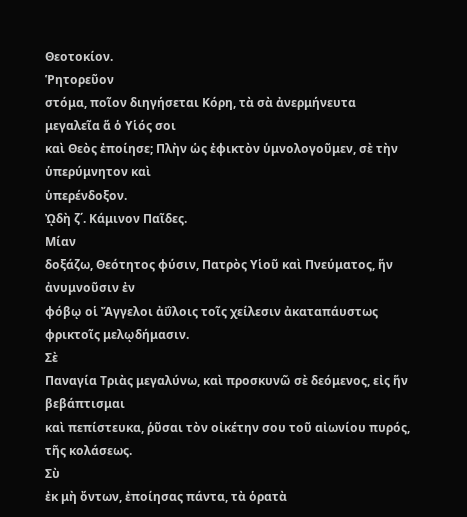Θεοτοκίον.
Ῥητορεῦον
στόμα, ποῖον διηγήσεται Κόρη, τὰ σὰ ἀνερμήνευτα μεγαλεῖα ἅ ὁ Υἱός σοι
καὶ Θεὸς ἐποίησε; Πλὴν ὡς ἐφικτὸν ὑμνολογοῦμεν, σὲ τὴν ὑπερύμνητον καὶ
ὑπερένδοξον.
ᾨδὴ ζ΄. Κάμινον Παῖδες.
Μίαν
δοξάζω, Θεότητος φύσιν, Πατρὸς Υἱοῦ καὶ Πνεύματος, ἥν ἀνυμνοῦσιν ἐν
φόβῳ οἱ Ἄγγελοι ἀΰλοις τοῖς χείλεσιν ἀκαταπάυστως φρικτοῖς μελῳδήμασιν.
Σὲ
Παναγία Τριὰς μεγαλύνω, καὶ προσκυνῶ σὲ δεόμενος, εἰς ἥν βεβάπτισμαι
καὶ πεπίστευκα, ῥῦσαι τὸν οἰκέτην σου τοῦ αἰωνίου πυρός, τῆς κολάσεως.
Σὺ
ἐκ μὴ ὄντων, ἐποίησας πάντα, τὰ ὁρατὰ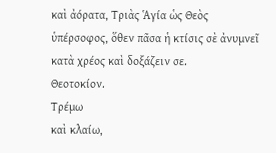καὶ ἀόρατα, Τριὰς Ἁγία ὡς Θεὸς
ὑπέρσοφος, ὅθεν πᾶσα ἡ κτίσις σὲ ἀνυμνεῖ κατὰ χρέος καὶ δοξάζειν σε.
Θεοτοκίον.
Τρέμω
καὶ κλαίω,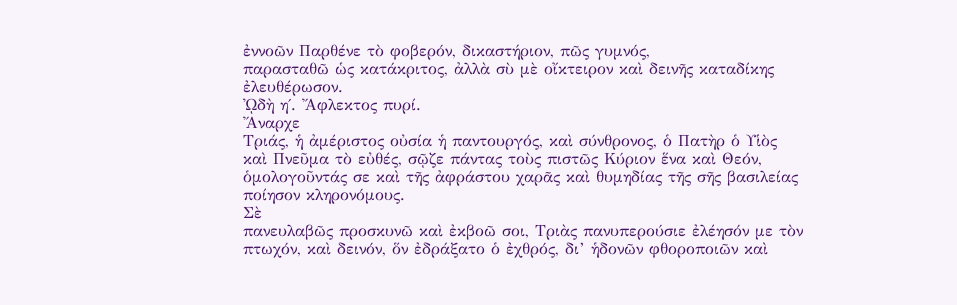ἐννοῶν Παρθένε τὸ φοβερόν, δικαστήριον, πῶς γυμνός,
παρασταθῶ ὡς κατάκριτος, ἀλλὰ σὺ μὲ οἴκτειρον καὶ δεινῆς καταδίκης
ἐλευθέρωσον.
ᾨδὴ η΄. Ἄφλεκτος πυρί.
Ἄναρχε
Τριάς, ἡ ἀμέριστος οὐσία ἡ παντουργός, καὶ σύνθρονος, ὁ Πατὴρ ὁ Υἱὸς
καὶ Πνεῦμα τὸ εὐθές, σῷζε πάντας τοὺς πιστῶς Κύριον ἕνα καὶ Θεόν,
ὁμολογοῦντάς σε καὶ τῆς ἀφράστου χαρᾶς καὶ θυμηδίας τῆς σῆς βασιλείας
ποίησον κληρονόμους.
Σὲ
πανευλαβῶς προσκυνῶ καὶ ἐκβοῶ σοι, Τριὰς πανυπερούσιε ἐλέησόν με τὸν
πτωχόν, καὶ δεινόν, ὅν ἐδράξατο ὁ ἐχθρός, δι’ ἡδονῶν φθοροποιῶν καὶ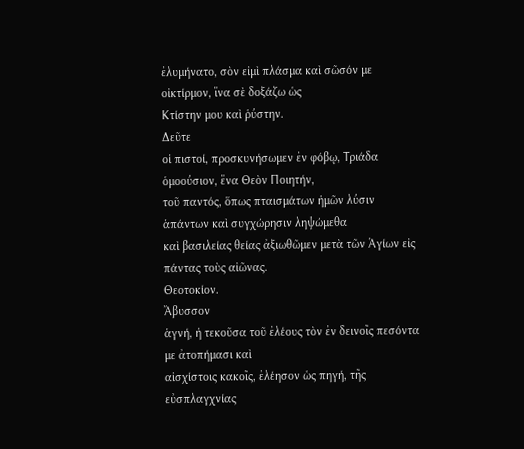ἐλυμήνατο, σὸν εἰμὶ πλάσμα καὶ σῶσόν με οἰκτίρμον, ἵνα σὲ δοξάζω ὡς
Κτίστην μου καὶ ῥύστην.
Δεῦτε
οἱ πιστοί, προσκυνήσωμεν ἐν φόβῳ, Τριάδα ὁμοούσιον, ἕνα Θεὸν Ποιητήν,
τοῦ παντός, ὅπως πταισμάτων ἡμῶν λύσιν ἁπάντων καὶ συγχώρησιν ληψώμεθα
καὶ βασιλείας θείας ἀξιωθῶμεν μετὰ τῶν Ἁγίων εἰς πάντας τοὺς αἰῶνας.
Θεοτοκίον.
Ἄβυσσον
ἁγνή, ἡ τεκοῦσα τοῦ ἐλέους τὸν ἐν δεινοῖς πεσόντα με ἀτοπήμασι καὶ
αἰσχίστοις κακοῖς, ἐλέησον ὡς πηγή, τῆς εὐσπλαγχνίας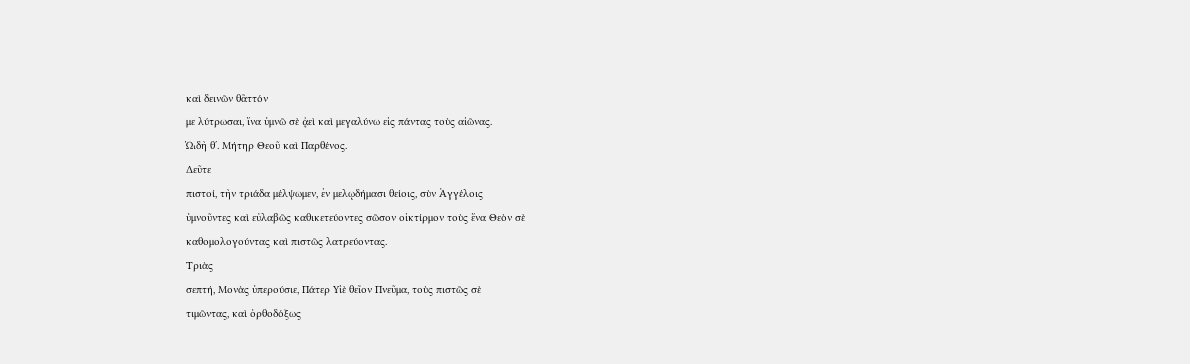καὶ δεινῶν θᾶττόν
με λύτρωσαι, ἵνα ὑμνῶ σὲ ᾀεὶ καὶ μεγαλύνω εἰς πάντας τοὺς αἰῶνας.
ᾨδὴ θ΄. Μήτηρ Θεοῦ καὶ Παρθένος.
Δεῦτε
πιστοί, τὴν τριάδα μέλψωμεν, ἐν μελῳδήμασι θείοις, σὺν Ἀγγέλοις
ὑμνοῦντες καὶ εὐλαβῶς καθικετεύοντες σῶσον οἰκτίρμον τοὺς ἕνα Θεὸν σὲ
καθομολογούντας καὶ πιστῶς λατρεύοντας.
Τριὰς
σεπτή, Μονὰς ὑπερούσιε, Πάτερ Υἱὲ θεῖον Πνεῦμα, τοὺς πιστῶς σὲ
τιμῶντας, καὶ ὀρθοδόξως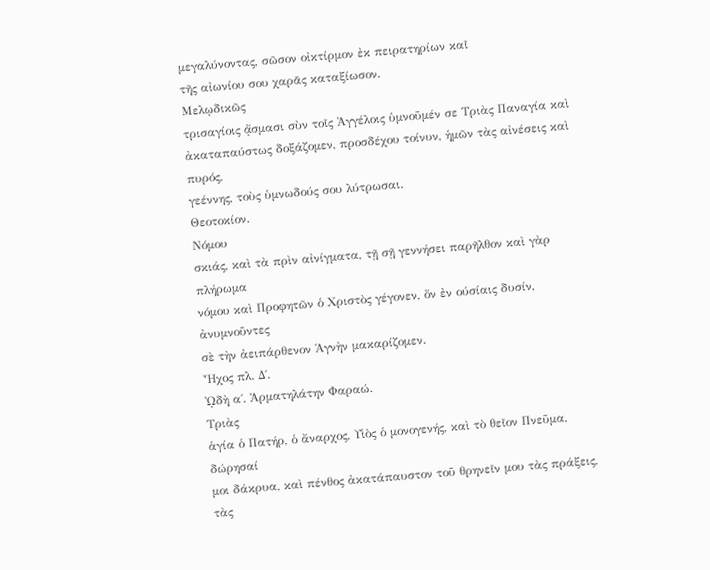μεγαλύνοντας, σῶσον οἰκτίρμον ἐκ πειρατηρίων καῖ
τῆς αἰωνίου σου χαρᾶς καταξίωσον.
Μελῳδικῶς
τρισαγίοις ᾄσμασι σὺν τοῖς Ἀγγέλοις ὑμνοῦμέν σε Τριὰς Παναγία καὶ
ἀκαταπαύστως δοξάζομεν, προσδέχου τοίνυν, ἡμῶν τὰς αἰνέσεις καὶ πυρός,
γεέννης, τοὺς ὑμνωδούς σου λύτρωσαι.
Θεοτοκίον.
Νόμου
σκιάς, καὶ τὰ πρὶν αἰνίγματα, τῇ σῇ γεννήσει παρῆλθον καὶ γὰρ πλήρωμα
νόμου καὶ Προφητῶν ὁ Χριστὸς γέγονεν, ὅν ἐν ούσίαις δυσίν, ἀνυμνοῦντες
σὲ τὴν ἀειπάρθενον Ἁγνὴν μακαρίζομεν.
Ἦχος πλ. Δ΄.
ᾨδὴ α΄. Ἀρματηλάτην Φαραώ.
Τριὰς
ἁγία ὁ Πατήρ, ὁ ἄναρχος, Υἱὸς ὁ μονογενής, καὶ τὸ θεῖον Πνεῦμα, δώρησαί
μοι δάκρυα, καὶ πένθος ἀκατάπαυστον τοῦ θρηνεῖν μου τὰς πράξεις, τὰς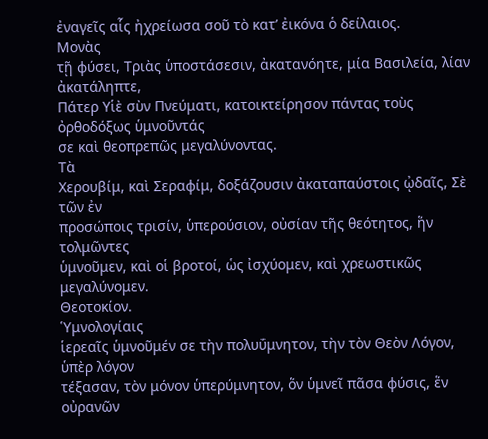ἐναγεῖς αἷς ἠχρείωσα σοῦ τὸ κατ’ ἐικόνα ὁ δείλαιος.
Μονὰς
τῇ φύσει, Τριὰς ὑποστάσεσιν, ἀκατανόητε, μία Βασιλεία, λίαν ἀκατάληπτε,
Πάτερ Υἱὲ σὺν Πνεύματι, κατοικτείρησον πάντας τοὺς ὀρθοδόξως ὑμνοῦντάς
σε καὶ θεοπρεπῶς μεγαλύνοντας.
Τὰ
Χερουβίμ, καὶ Σεραφίμ, δοξάζουσιν ἀκαταπαύστοις ᾠδαῖς, Σὲ τῶν ἐν
προσώποις τρισίν, ὑπερούσιον, οὐσίαν τῆς θεότητος, ἥν τολμῶντες
ὑμνοῦμεν, καὶ οἱ βροτοί, ὡς ἰσχύομεν, καὶ χρεωστικῶς μεγαλύνομεν.
Θεοτοκίον.
Ὑμνολογίαις
ἱερεαῖς ὑμνοῦμέν σε τὴν πολυΰμνητον, τὴν τὸν Θεὸν Λόγον, ὑπὲρ λόγον
τέξασαν, τὸν μόνον ὑπερύμνητον, ὅν ὑμνεῖ πᾶσα φύσις, ἕν οὐρανῶν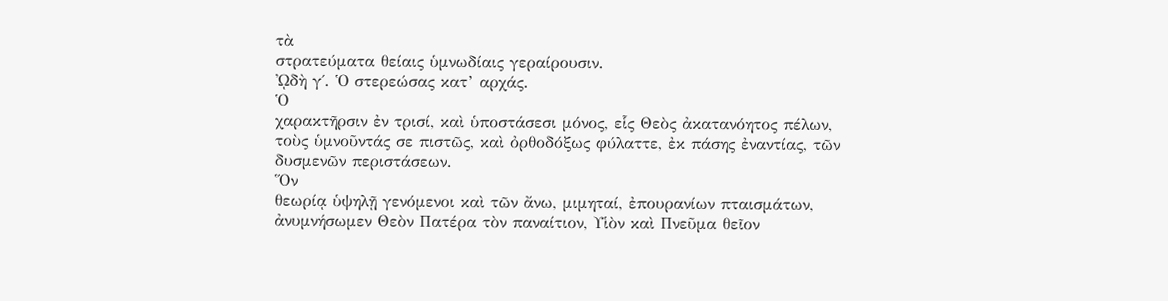τὰ
στρατεύματα θείαις ὑμνωδίαις γεραίρουσιν.
ᾨδὴ γ΄. Ὁ στερεώσας κατ’ αρχάς.
Ὁ
χαρακτῆρσιν ἐν τρισί, καὶ ὑποστάσεσι μόνος, εἷς Θεὸς ἀκατανόητος πέλων,
τοὺς ὑμνοῦντάς σε πιστῶς, καὶ ὀρθοδόξως φύλαττε, ἐκ πάσης ἐναντίας, τῶν
δυσμενῶν περιστάσεων.
Ὅν
θεωρίᾳ ὑψηλῇ γενόμενοι καὶ τῶν ἄνω, μιμηταί, ἐπουρανίων πταισμάτων,
ἀνυμνήσωμεν Θεὸν Πατέρα τὸν παναίτιον, Υἱὸν καὶ Πνεῦμα θεῖον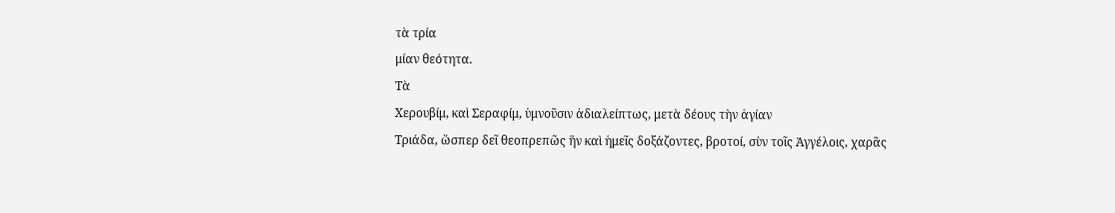τὰ τρία
μίαν θεότητα.
Τὰ
Χερουβίμ, καὶ Σεραφίμ, ὑμνοῦσιν ἀδιαλείπτως, μετὰ δέους τὴν ἁγίαν
Τριάδα, ὥσπερ δεῖ θεοπρεπῶς ἥν καὶ ἡμεῖς δοξάζοντες, βροτοί, σὺν τοῖς Ἀγγέλοις, χαρᾶς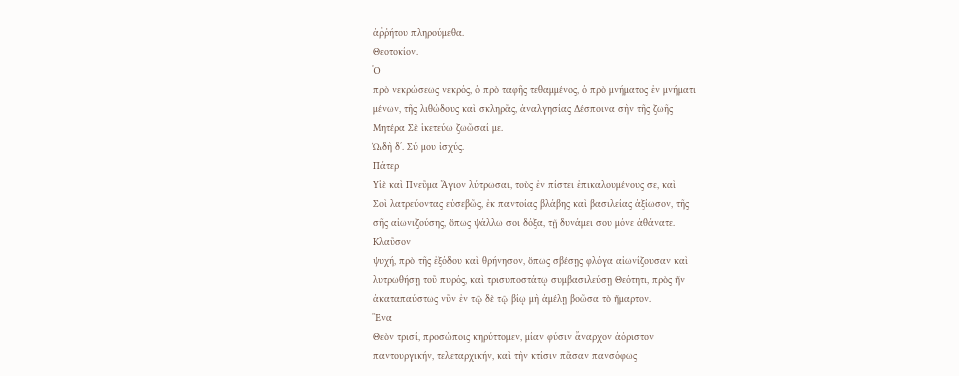ἀῤῥήτου πληρούμεθα.
Θεοτοκίον.
Ὁ
πρὸ νεκρώσεως νεκρός, ὁ πρὸ ταφῆς τεθαμμένος, ὁ πρὸ μνήματος ἐν μνήματι
μένων, τῆς λιθώδους καὶ σκληρᾶς, ἀναλγησίας Δέσποινα σὴν τῆς ζωῆς
Μητέρα Σὲ ἱκετεύω ζωῶσαί με.
ᾨδὴ δ΄. Σύ μου ἰσχύς.
Πάτερ
Υἱὲ καὶ Πνεῦμα Ἅγιον λύτρωσαι, τοὺς ἐν πίστει ἐπικαλουμένους σε, καὶ
Σοὶ λατρεύοντας εὐσεβῶς, ἐκ παντοίας βλάβης καὶ βασιλείας ἀξίωσον, τῆς
σῆς αἰωνιζούσης, ὅπως ψάλλω σοι δόξα, τῇ δυνάμει σου μόνε ἀθάνατε.
Κλαῦσον
ψυχή, πρὸ τῆς ἐξόδου καὶ θρήνησον, ὅπως σβέσῃς φλόγα αἰωνίζουσαν καὶ
λυτρωθήσῃ τοῦ πυρός, καὶ τρισυποστάτῳ συμβασιλεύσῃ Θεότητι, πρὸς ἥν
ἀκαταπαύστως νῦν ἐν τῷ δὲ τῷ βίῳ μὴ ἀμέλῃ βοῶσα τὸ ἥμαρτον.
Ἕνα
Θεὸν τρισί, προσώποις κηρύττομεν, μίαν φύσιν ἄναρχον ἀόριστον
παντουργικήν, τελεταρχικήν, καὶ τὴν κτίσιν πᾶσαν πανσόφως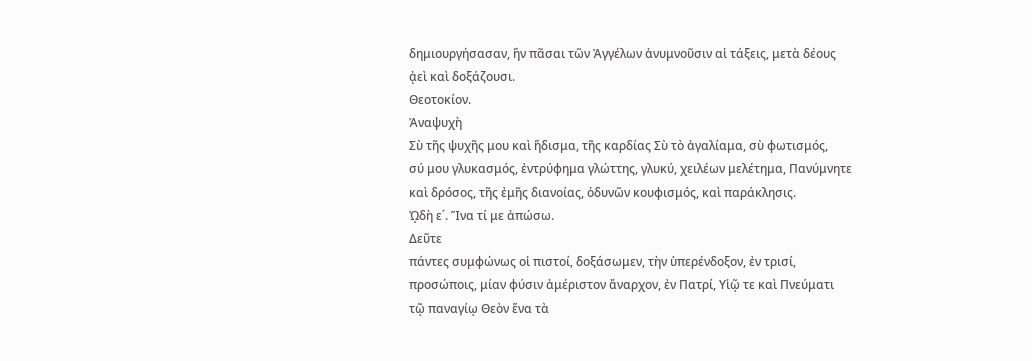δημιουργήσασαν, ἥν πᾶσαι τῶν Ἀγγέλων ἀνυμνοῦσιν αἱ τάξεις, μετὰ δέους
ᾀεὶ καὶ δοξάζουσι.
Θεοτοκίον.
Ἀναψυχὴ
Σὺ τῆς ψυχῆς μου καὶ ἥδισμα, τῆς καρδίας Σὺ τὸ ἀγαλίαμα, σὺ φωτισμός,
σύ μου γλυκασμός, ἐντρύφημα γλώττης, γλυκύ, χειλέων μελέτημα, Πανύμνητε
καὶ δρόσος, τῆς ἐμῆς διανοίας, ὁδυνῶν κουφισμός, καὶ παράκλησις.
ᾨδὴ ε΄. Ἵνα τί με ἀπώσω.
Δεῦτε
πάντες συμφώνως οἱ πιστοί, δοξάσωμεν, τὴν ὑπερένδοξον, ἐν τρισί,
προσώποις, μίαν φύσιν ἀμέριστον ἄναρχον, ἐν Πατρί, Υἱῷ τε καὶ Πνεύματι
τῷ παναγίῳ Θεὸν ἕνα τὰ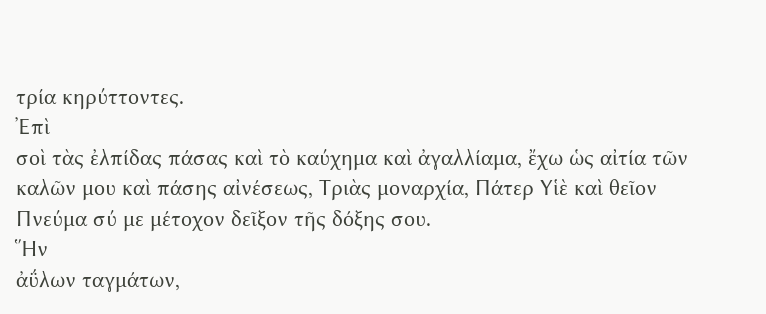τρία κηρύττοντες.
Ἐπὶ
σοὶ τὰς ἐλπίδας πάσας καὶ τὸ καύχημα καὶ ἀγαλλίαμα, ἔχω ὡς αἰτία τῶν
καλῶν μου καὶ πάσης αἰνέσεως, Τριὰς μοναρχία, Πάτερ Υἱὲ καὶ θεῖον Πνεύμα σύ με μέτοχον δεῖξον τῆς δόξης σου.
Ἥν
ἀΰλων ταγμάτων,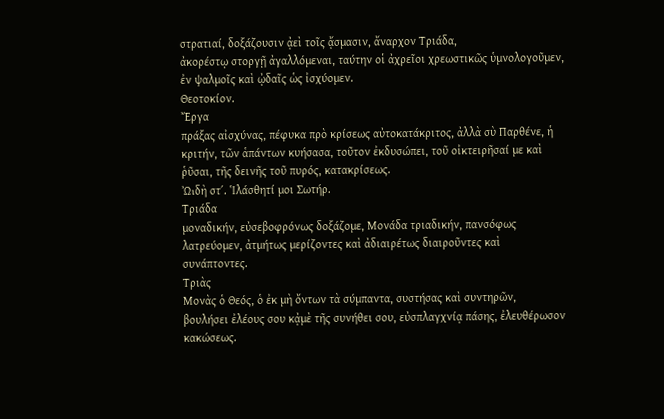στρατιαί, δοξάζουσιν ᾀεὶ τοῖς ᾄσμασιν, ἄναρχον Τριάδα,
ἀκορέστῳ στοργῇ ἀγαλλόμεναι, ταύτην οἱ ἀχρεῖοι χρεωστικῶς ὑμνολογοῦμεν,
ἐν ψαλμοῖς καὶ ᾠδαῖς ὡς ἰσχύομεν.
Θεοτοκίον.
Ἔργα
πράξας αἰσχύνας, πέφυκα πρὸ κρίσεως αὐτοκατάκριτος, ἀλλὰ σὺ Παρθένε, ἡ
κριτήν, τῶν ἁπάντων κυήσασα, τοῦτον ἐκδυσώπει, τοῦ οἰκτειρῆσαί με καὶ
ῥῦσαι, τῆς δεινῆς τοῦ πυρός, κατακρίσεως.
ᾨδὴ στ΄. Ἱλάσθητί μοι Σωτήρ.
Τριάδα
μοναδικήν, εὐσεβοφρόνως δοξάζομε, Μονάδα τριαδικήν, πανσόφως
λατρεύομεν, ἀτμήτως μερίζοντες καὶ ἀδιαιρέτως διαιροῦντες καὶ
συνάπτοντες.
Τριὰς
Μονὰς ὁ Θεός, ὁ ἐκ μὴ ὄντων τὰ σύμπαντα, συστήσας καὶ συντηρῶν,
βουλήσει ἐλέους σου κᾀμὲ τῆς συνήθει σου, εὐσπλαγχνίᾳ πάσης, ἐλευθέρωσον
κακώσεως.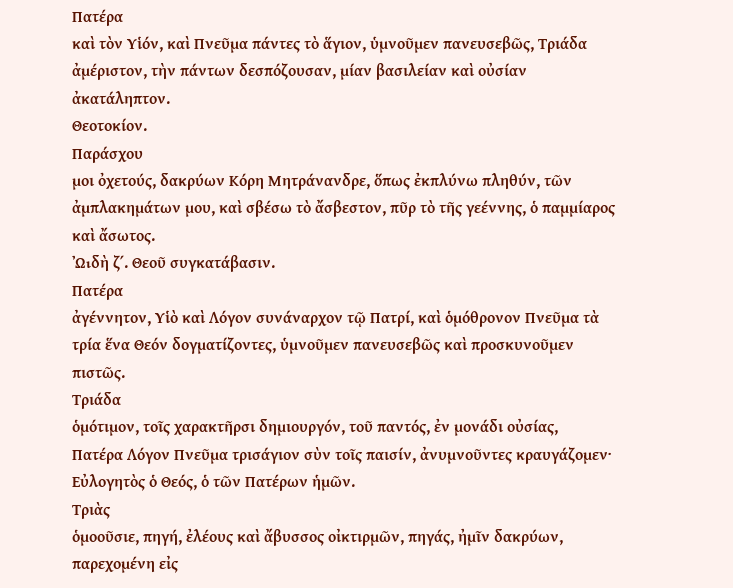Πατέρα
καὶ τὸν Υἱόν, καὶ Πνεῦμα πάντες τὸ ἅγιον, ὑμνοῦμεν πανευσεβῶς, Τριάδα
ἀμέριστον, τὴν πάντων δεσπόζουσαν, μίαν βασιλείαν καὶ οὐσίαν
ἀκατάληπτον.
Θεοτοκίον.
Παράσχου
μοι ὀχετούς, δακρύων Κόρη Μητράνανδρε, ὅπως ἐκπλύνω πληθύν, τῶν
ἀμπλακημάτων μου, καὶ σβέσω τὸ ἄσβεστον, πῦρ τὸ τῆς γεέννης, ὁ παμμίαρος
καὶ ἄσωτος.
ᾨδὴ ζ΄. Θεοῦ συγκατάβασιν.
Πατέρα
ἀγέννητον, Υἱὸ καὶ Λόγον συνάναρχον τῷ Πατρί, καὶ ὁμόθρονον Πνεῦμα τὰ
τρία ἕνα Θεόν δογματίζοντες, ὑμνοῦμεν πανευσεβῶς καὶ προσκυνοῦμεν
πιστῶς.
Τριάδα
ὁμότιμον, τοῖς χαρακτῆρσι δημιουργόν, τοῦ παντός, ἐν μονάδι οὐσίας,
Πατέρα Λόγον Πνεῦμα τρισάγιον σὺν τοῖς παισίν, ἀνυμνοῦντες κραυγάζομεν·
Εὐλογητὸς ὁ Θεός, ὁ τῶν Πατέρων ἡμῶν.
Τριὰς
ὁμοοῦσιε, πηγή, ἐλέους καὶ ἄβυσσος οἰκτιρμῶν, πηγάς, ἠμῖν δακρύων,
παρεχομένη εἰς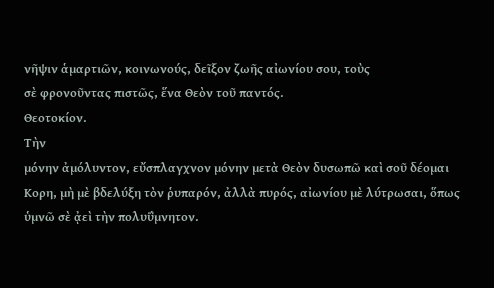νῆψιν ἁμαρτιῶν, κοινωνούς, δεῖξον ζωῆς αἰωνίου σου, τοὺς
σὲ φρονοῦντας πιστῶς, ἕνα Θεὸν τοῦ παντός.
Θεοτοκίον.
Τὴν
μόνην ἀμόλυντον, εὔσπλαγχνον μόνην μετὰ Θεὸν δυσωπῶ καὶ σοῦ δέομαι
Κορη, μὴ μὲ βδελύξη τὸν ῥυπαρόν, ἀλλὰ πυρός, αἰωνίου μὲ λύτρωσαι, ὅπως
ὑμνῶ σὲ ᾀεὶ τὴν πολυΰμνητον.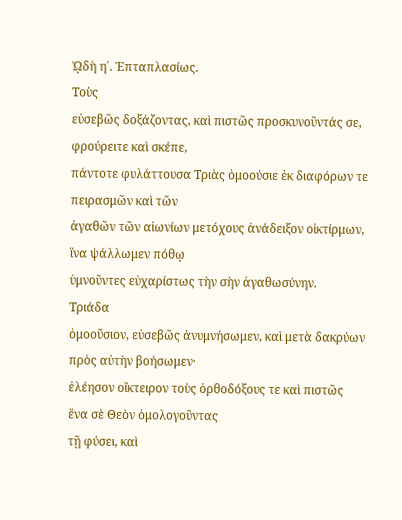ᾨδὴ η΄. Ἑπταπλασίως.
Τοὺς
εὐσεβῶς δοξάζοντας, καὶ πιστῶς προσκυνοῦντάς σε, φρούρειτε καὶ σκέπε,
πάντοτε φυλάττουσα Τριὰς ὁμοούσιε ἐκ διαφόρων τε πειρασμῶν καὶ τῶν
ἀγαθῶν τῶν αἰωνίων μετόχους ἀνάδειξον οἰκτίρμων, ἵνα ψάλλωμεν πόθῳ
ὑμνοῦντες εὐχαρίστως τὴν σὴν ἀγαθωσύνην.
Τριάδα
ὁμοοῦσιον, εὐσεβῶς ἀνυμνήσωμεν, καὶ μετὰ δακρύων πρὸς αὐτὴν βοήσωμεν·
ἐλέησον οἴκτειρον τοὺς ὀρθοδόξους τε καὶ πιστῶς ἕνα σὲ Θεὸν ὁμολογοῦντας
τῇ φύσει, καὶ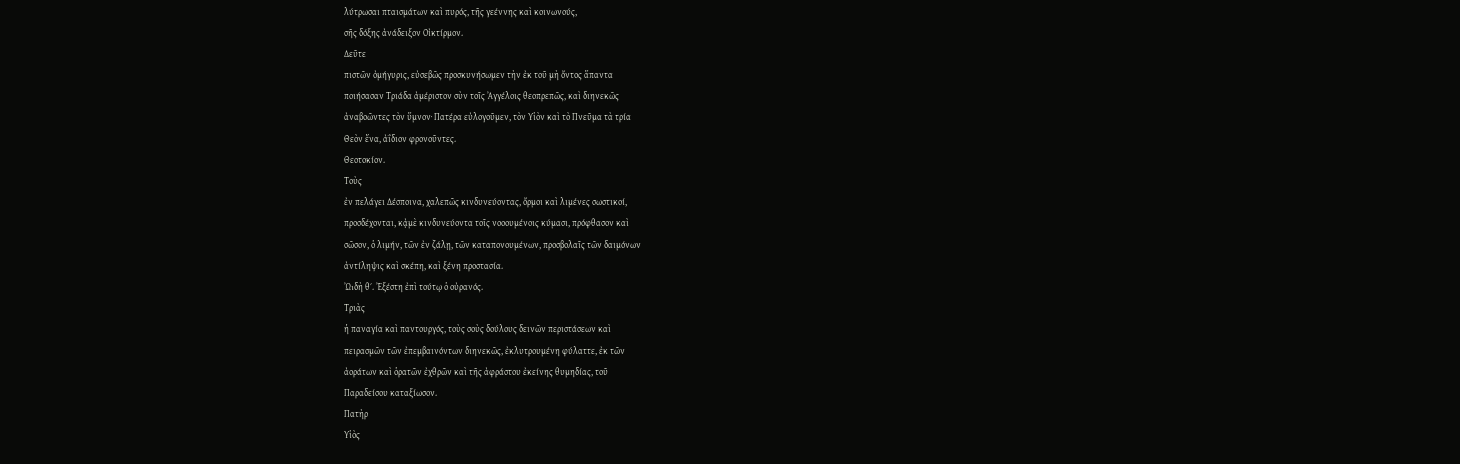λύτρωσαι πταισμάτων καὶ πυρός, τῆς γεέννης καὶ κοινωνούς,
σῆς δόξης ἀνάδειξον Οἰκτίρμον.
Δεῦτε
πιστῶν ὀμήγυρις, εὐσεβῶς προσκυνήσωμεν τὴν ἐκ τοῦ μὴ ὄντος ἅπαντα
ποιήσασαν Τριάδα ἀμέριστον σὺν τοῖς Ἀγγέλοις θεοπρεπῶς, καὶ διηνεκῶς
ἀναβοῶντες τὸν ὕμνον· Πατέρα εὐλογοῦμεν, τὸν Υἱὸν καὶ τὸ Πνεῦμα τὰ τρία
Θεὸν ἕνα, ἀΐδιον φρονοῦντες.
Θεοτοκίον.
Τοὺς
ἐν πελάγει Δέσποινα, χαλεπῶς κινδυνεύοντας, ὄρμοι καὶ λιμένες σωστικοί,
προσδέχονται, κᾀμὲ κινδυνεύοντα τοῖς νοοουμένοις κύμασι, πρόφθασον καὶ
σῶσον, ὁ λιμήν, τῶν ἐν ζάλῃ, τῶν καταπονουμένων, προσβολαῖς τῶν δαιμόνων
ἀντίληψις καὶ σκέπη, καὶ ξένη προστασία.
ᾨδὴ θ΄. Ἐξέστη ἐπὶ τούτῳ ὁ οὐρανός.
Τριὰς
ἡ παναγία καὶ παντουργός, τοὺς σοὺς δούλους δεινῶν περιστάσεων καὶ
πειρασμῶν τῶν ἐπεμβαινόντων διηνεκῶς, ἐκλυτρουμένη φύλαττε, ἐκ τῶν
ἀοράτων καὶ ὁρατῶν ἐχθρῶν καὶ τῆς ἀφράστου ἐκείνης θυμηδίας, τοῦ
Παραδείσου καταξίωσον.
Πατὴρ
Υἱὸς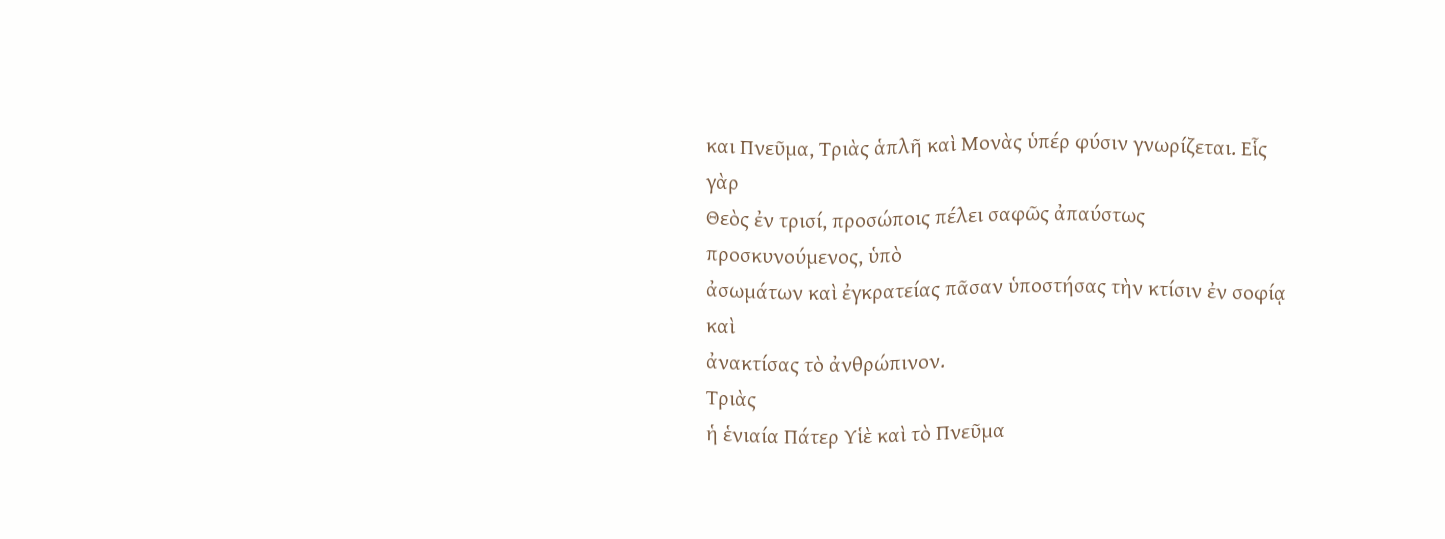και Πνεῦμα, Τριὰς ἁπλῆ καὶ Μονὰς ὑπέρ φύσιν γνωρίζεται. Εἷς γὰρ
Θεὸς ἐν τρισί, προσώποις πέλει σαφῶς ἀπαύστως προσκυνούμενος, ὑπὸ
ἀσωμάτων καὶ ἐγκρατείας πᾶσαν ὑποστήσας τὴν κτίσιν ἐν σοφίᾳ καὶ
ἀνακτίσας τὸ ἀνθρώπινον.
Τριὰς
ἡ ἑνιαία Πάτερ Υἱὲ καὶ τὸ Πνεῦμα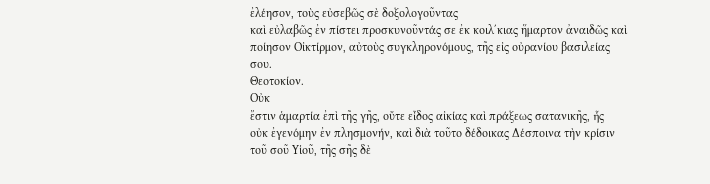ἐλέησον, τοὺς εὐσεβῶς σὲ δοξολογοῦντας
καὶ εὐλαβῶς ἐν πίστει προσκυνοῦντάς σε ἐκ κοιλ΄κιας ἥμαρτον ἀναιδῶς καὶ
ποίησον Οἰκτίρμον, αὐτοὺς συγκληρονόμους, τῆς εἰς οὐρανίου βασιλείας
σου.
Θεοτοκίον.
Οὐκ
ἔστιν ἁμαρτία ἐπὶ τῆς γῆς, οὔτε εἶδος αἰκίας καὶ πράξεως σατανικῆς, ἧς
οὐκ ἐγενόμην ἐν πλησμονήν, καὶ διὰ τοῦτο δέδοικας Δέσποινα τὴν κρίσιν
τοῦ σοῦ Υἱοῦ, τῆς σῆς δὲ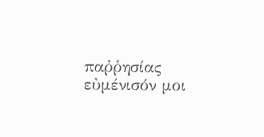παῤῥησίας εὐμένισόν μοι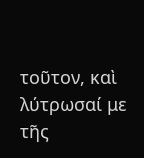τοῦτον, καὶ λύτρωσαί με
τῆς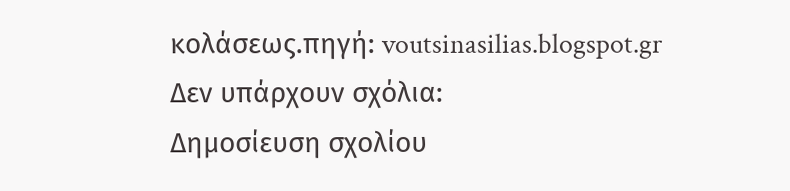κολάσεως.πηγή: voutsinasilias.blogspot.gr
Δεν υπάρχουν σχόλια:
Δημοσίευση σχολίου